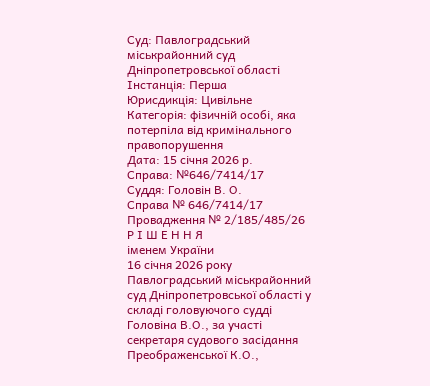Суд: Павлоградський міськрайонний суд Дніпропетровської області
Інстанція: Перша
Юрисдикція: Цивільне
Категорія: фізичній особі, яка потерпіла від кримінального правопорушення
Дата: 15 січня 2026 р.
Справа: №646/7414/17
Суддя: Головін В. О.
Справа № 646/7414/17
Провадження № 2/185/485/26
Р І Ш Е Н Н Я
іменем України
16 січня 2026 року Павлоградський міськрайонний суд Дніпропетровської області у складі головуючого судді Головіна В.О., за участі секретаря судового засідання Преображенської К.О.,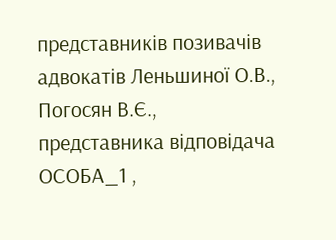представників позивачів адвокатів Леньшиної О.В., Погосян В.Є., представника відповідача ОСОБА_1 ,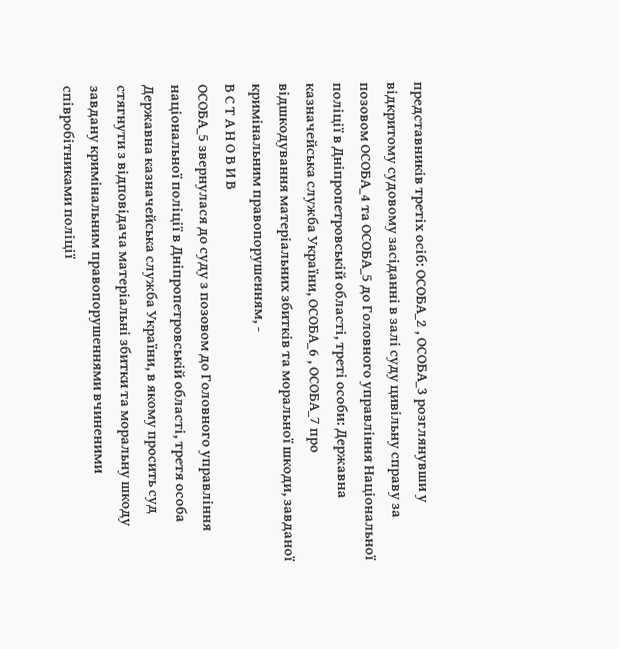представників третіх осіб: ОСОБА_2 , ОСОБА_3 розглянувши у відкритому судовому засіданні в залі суду цивільну справу за позовом ОСОБА_4 та ОСОБА_5 до Головного управління Національної поліції в Дніпропетровській області, треті особи: Державна казначейська служба України, ОСОБА_6 , ОСОБА_7 про відшкодування матеріальних збитків та моральної шкоди, завданої кримінальним правопорушенням, -
В С Т А Н О В И В
ОСОБА_5 звернулася до суду з позовом до Головного управління національної поліції в Дніпропетровській області, третя особа Державна казначейська служба України, в якому просить суд стягнути з відповідача матеріальні збитки та моральну шкоду завдану кримінальним правопорушеннями вчиненими співробітниками поліції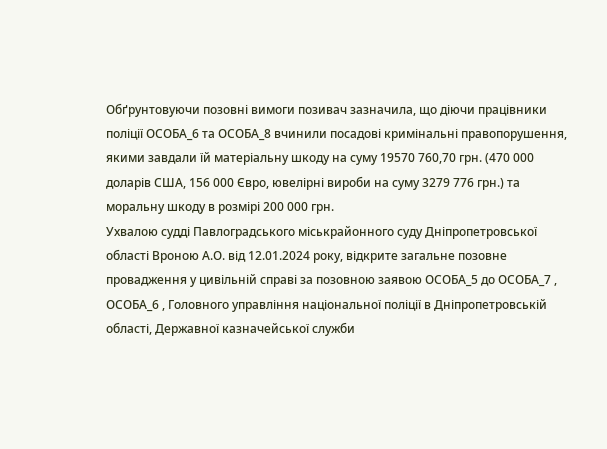Обґрунтовуючи позовні вимоги позивач зазначила, що діючи працівники поліції ОСОБА_6 та ОСОБА_8 вчинили посадові кримінальні правопорушення, якими завдали їй матеріальну шкоду на суму 19570 760,70 грн. (470 000 доларів США, 156 000 Євро, ювелірні вироби на суму 3279 776 грн.) та моральну шкоду в розмірі 200 000 грн.
Ухвалою судді Павлоградського міськрайонного суду Дніпропетровської області Вроною А.О. від 12.01.2024 року, відкрите загальне позовне провадження у цивільній справі за позовною заявою ОСОБА_5 до ОСОБА_7 , ОСОБА_6 , Головного управління національної поліції в Дніпропетровській області, Державної казначейської служби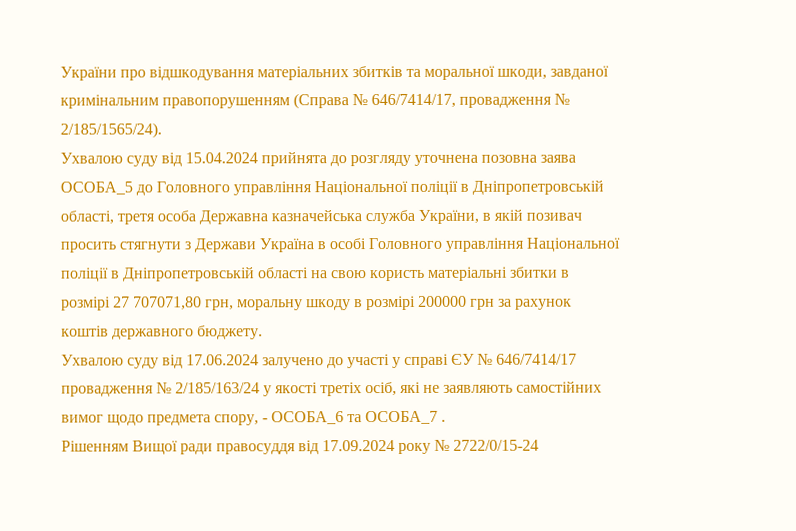України про відшкодування матеріальних збитків та моральної шкоди, завданої кримінальним правопорушенням (Справа № 646/7414/17, провадження № 2/185/1565/24).
Ухвалою суду від 15.04.2024 прийнята до розгляду уточнена позовна заява ОСОБА_5 до Головного управління Національної поліції в Дніпропетровській області, третя особа Державна казначейська служба України, в якій позивач просить стягнути з Держави Україна в особі Головного управління Національної поліції в Дніпропетровській області на свою користь матеріальні збитки в розмірі 27 707071,80 грн, моральну шкоду в розмірі 200000 грн за рахунок коштів державного бюджету.
Ухвалою суду від 17.06.2024 залучено до участі у справі ЄУ № 646/7414/17 провадження № 2/185/163/24 у якості третіх осіб, які не заявляють самостійних вимог щодо предмета спору, - ОСОБА_6 та ОСОБА_7 .
Рішенням Вищої ради правосуддя від 17.09.2024 року № 2722/0/15-24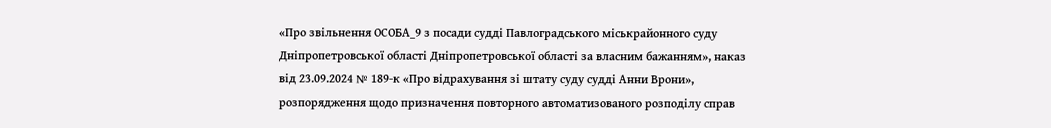«Про звільнення ОСОБА_9 з посади судді Павлоградського міськрайонного суду Дніпропетровської області Дніпропетровської області за власним бажанням», наказ від 23.09.2024 № 189-к «Про відрахування зі штату суду судді Анни Врони», розпорядження щодо призначення повторного автоматизованого розподілу справ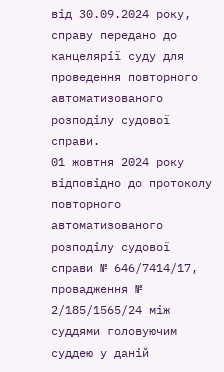від 30.09.2024 року, справу передано до канцелярії суду для проведення повторного автоматизованого розподілу судової справи.
01 жовтня 2024 року відповідно до протоколу повторного автоматизованого розподілу судової справи № 646/7414/17, провадження № 2/185/1565/24 між суддями головуючим суддею у даній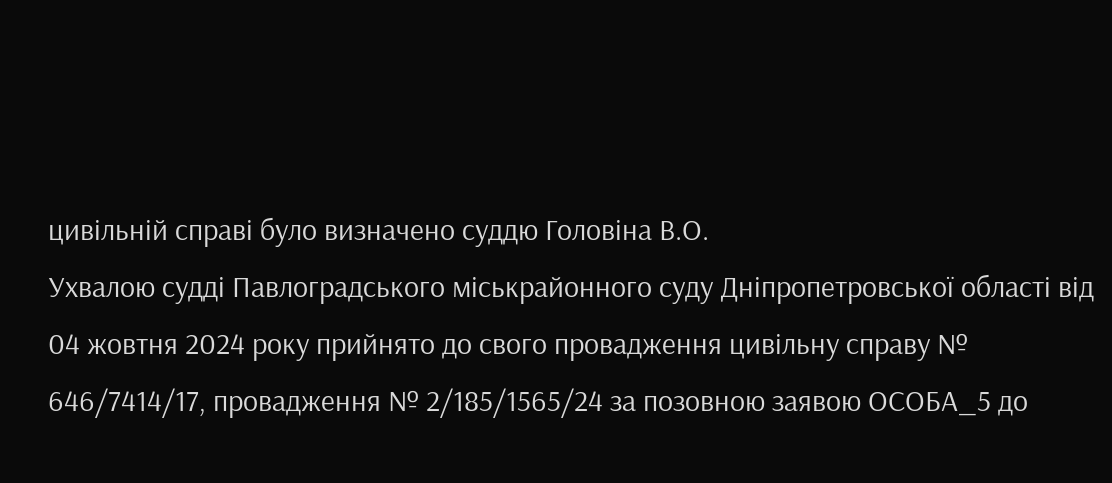цивільній справі було визначено суддю Головіна В.О.
Ухвалою судді Павлоградського міськрайонного суду Дніпропетровської області від 04 жовтня 2024 року прийнято до свого провадження цивільну справу № 646/7414/17, провадження № 2/185/1565/24 за позовною заявою ОСОБА_5 до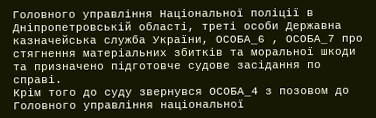Головного управління Національної поліції в Дніпропетровській області, треті особи Державна казначейська служба України, ОСОБА_6 , ОСОБА_7 про стягнення матеріальних збитків та моральної шкоди та призначено підготовче судове засідання по справі.
Крім того до суду звернувся ОСОБА_4 з позовом до Головного управління національної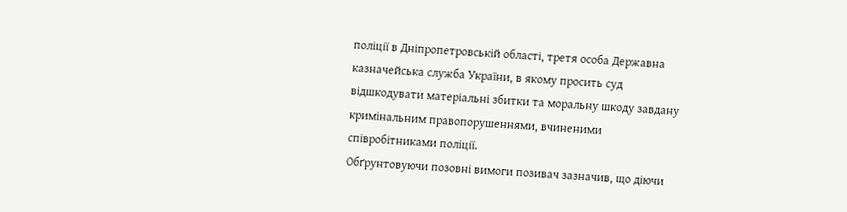поліції в Дніпропетровській області, третя особа Державна казначейська служба України, в якому просить суд відшкодувати матеріальні збитки та моральну шкоду завдану кримінальним правопорушеннями, вчиненими співробітниками поліції.
Обґрунтовуючи позовні вимоги позивач зазначив, що діючи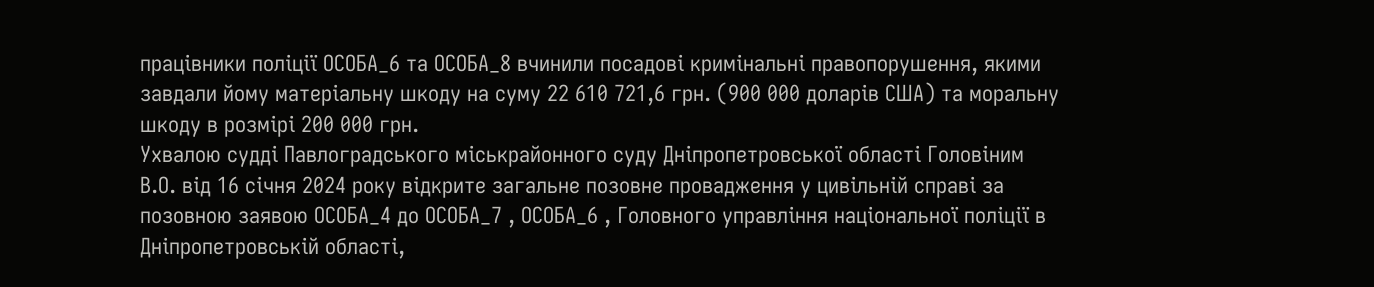працівники поліції ОСОБА_6 та ОСОБА_8 вчинили посадові кримінальні правопорушення, якими завдали йому матеріальну шкоду на суму 22 610 721,6 грн. (900 000 доларів США) та моральну шкоду в розмірі 200 000 грн.
Ухвалою судді Павлоградського міськрайонного суду Дніпропетровської області Головіним В.О. від 16 січня 2024 року відкрите загальне позовне провадження у цивільній справі за позовною заявою ОСОБА_4 до ОСОБА_7 , ОСОБА_6 , Головного управління національної поліції в Дніпропетровській області,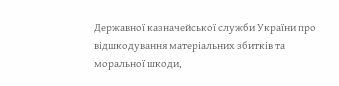Державної казначейської служби України про відшкодування матеріальних збитків та моральної шкоди,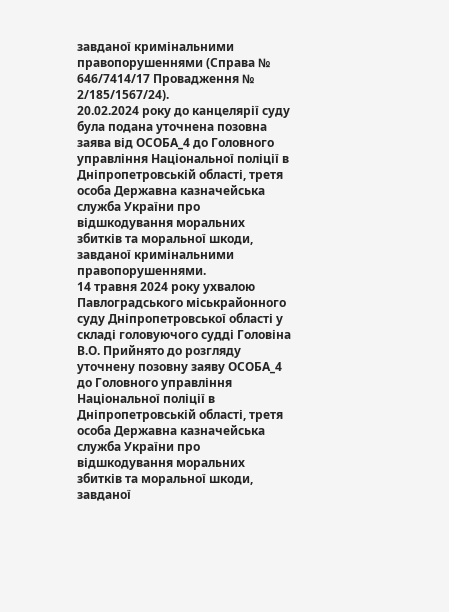завданої кримінальними правопорушеннями (Справа № 646/7414/17 Провадження № 2/185/1567/24).
20.02.2024 року до канцелярії суду була подана уточнена позовна заява від ОСОБА_4 до Головного управління Національної поліції в Дніпропетровській області, третя особа Державна казначейська служба України про відшкодування моральних збитків та моральної шкоди, завданої кримінальними правопорушеннями.
14 травня 2024 року ухвалою Павлоградського міськрайонного суду Дніпропетровської області у складі головуючого судді Головіна В.О. Прийнято до розгляду уточнену позовну заяву ОСОБА_4 до Головного управління Національної поліції в Дніпропетровській області, третя особа Державна казначейська служба України про відшкодування моральних збитків та моральної шкоди, завданої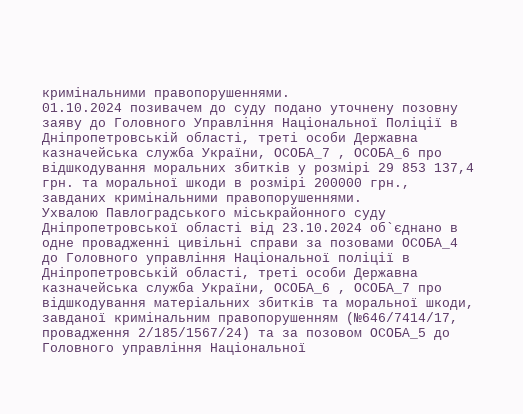кримінальними правопорушеннями.
01.10.2024 позивачем до суду подано уточнену позовну заяву до Головного Управління Національної Поліції в Дніпропетровській області, треті особи Державна казначейська служба України, ОСОБА_7 , ОСОБА_6 про відшкодування моральних збитків у розмірі 29 853 137,4 грн. та моральної шкоди в розмірі 200000 грн., завданих кримінальними правопорушеннями.
Ухвалою Павлоградського міськрайонного суду Дніпропетровської області від 23.10.2024 об`єднано в одне провадженні цивільні справи за позовами ОСОБА_4 до Головного управління Національної поліції в Дніпропетровській області, треті особи Державна казначейська служба України, ОСОБА_6 , ОСОБА_7 про відшкодування матеріальних збитків та моральної шкоди, завданої кримінальним правопорушенням (№646/7414/17, провадження 2/185/1567/24) та за позовом ОСОБА_5 до Головного управління Національної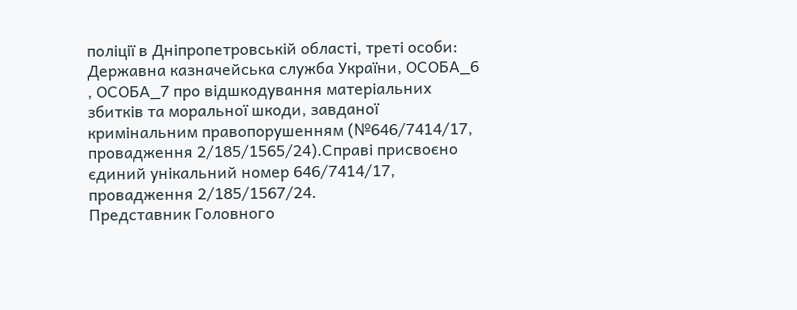поліції в Дніпропетровській області, треті особи: Державна казначейська служба України, ОСОБА_6 , ОСОБА_7 про відшкодування матеріальних збитків та моральної шкоди, завданої кримінальним правопорушенням (№646/7414/17, провадження 2/185/1565/24).Справі присвоєно єдиний унікальний номер 646/7414/17, провадження 2/185/1567/24.
Представник Головного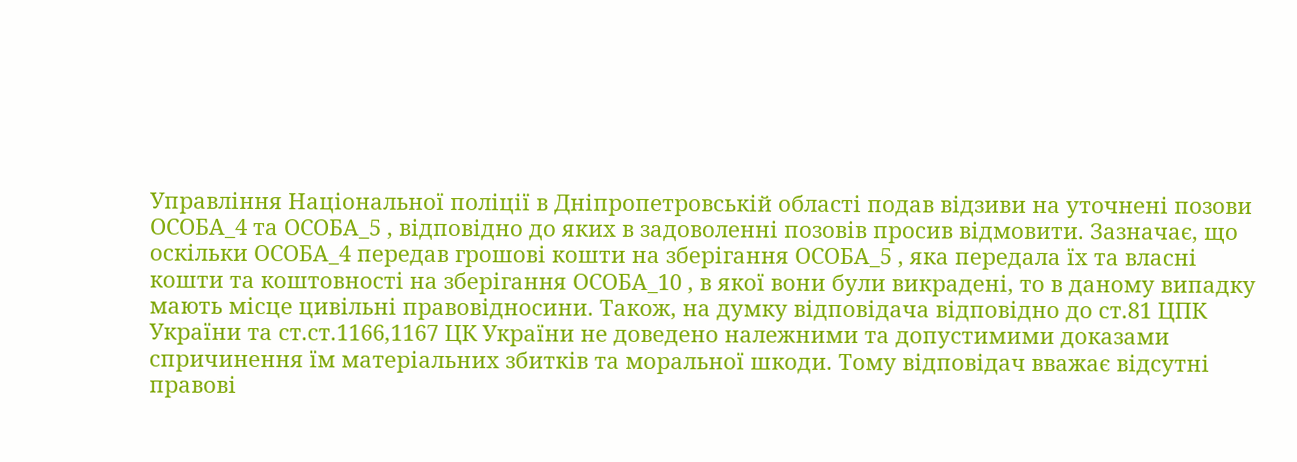Управління Національної поліції в Дніпропетровській області подав відзиви на уточнені позови ОСОБА_4 та ОСОБА_5 , відповідно до яких в задоволенні позовів просив відмовити. Зазначає, що оскільки ОСОБА_4 передав грошові кошти на зберігання ОСОБА_5 , яка передала їх та власні кошти та коштовності на зберігання ОСОБА_10 , в якої вони були викрадені, то в даному випадку мають місце цивільні правовідносини. Також, на думку відповідача відповідно до ст.81 ЦПК України та ст.ст.1166,1167 ЦК України не доведено належними та допустимими доказами спричинення їм матеріальних збитків та моральної шкоди. Тому відповідач вважає відсутні правові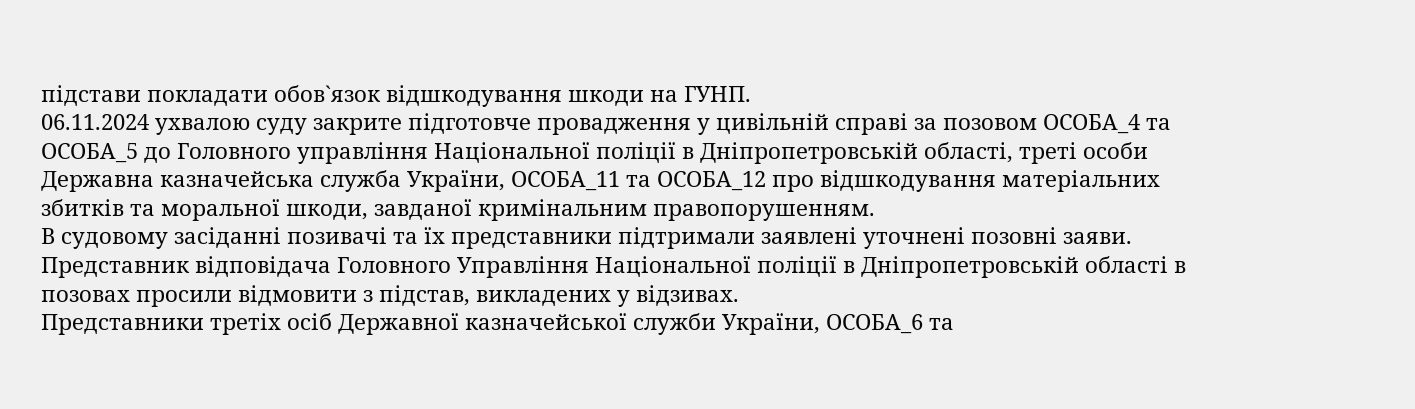підстави покладати обов`язок відшкодування шкоди на ГУНП.
06.11.2024 ухвалою суду закрите підготовче провадження у цивільній справі за позовом ОСОБА_4 та ОСОБА_5 до Головного управління Національної поліції в Дніпропетровській області, треті особи Державна казначейська служба України, ОСОБА_11 та ОСОБА_12 про відшкодування матеріальних збитків та моральної шкоди, завданої кримінальним правопорушенням.
В судовому засіданні позивачі та їх представники підтримали заявлені уточнені позовні заяви.
Представник відповідача Головного Управління Національної поліції в Дніпропетровській області в позовах просили відмовити з підстав, викладених у відзивах.
Представники третіх осіб Державної казначейської служби України, ОСОБА_6 та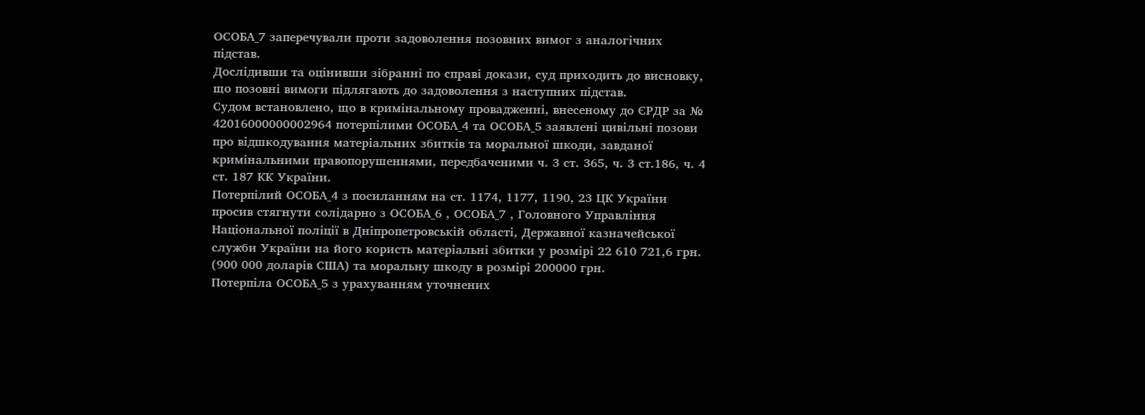ОСОБА_7 заперечували проти задоволення позовних вимог з аналогічних підстав.
Дослідивши та оцінивши зібранні по справі докази, суд приходить до висновку, що позовні вимоги підлягають до задоволення з наступних підстав.
Судом встановлено, що в кримінальному провадженні, внесеному до ЄРДР за № 42016000000002964 потерпілими ОСОБА_4 та ОСОБА_5 заявлені цивільні позови про відшкодування матеріальних збитків та моральної шкоди, завданої кримінальними правопорушеннями, передбаченими ч. 3 ст. 365, ч. 3 ст.186, ч. 4 ст. 187 КК України.
Потерпілий ОСОБА_4 з посиланням на ст. 1174, 1177, 1190, 23 ЦК України просив стягнути солідарно з ОСОБА_6 , ОСОБА_7 , Головного Управління Національної поліції в Дніпропетровській області, Державної казначейської служби України на його користь матеріальні збитки у розмірі 22 610 721,6 грн. (900 000 доларів США) та моральну шкоду в розмірі 200000 грн.
Потерпіла ОСОБА_5 з урахуванням уточнених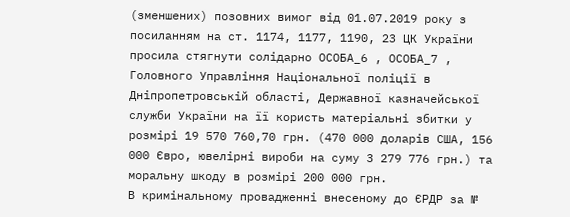(зменшених) позовних вимог від 01.07.2019 року з посиланням на ст. 1174, 1177, 1190, 23 ЦК України просила стягнути солідарно ОСОБА_6 , ОСОБА_7 , Головного Управління Національної поліції в Дніпропетровській області, Державної казначейської служби України на її користь матеріальні збитки у розмірі 19 570 760,70 грн. (470 000 доларів США, 156 000 Євро, ювелірні вироби на суму 3 279 776 грн.) та моральну шкоду в розмірі 200 000 грн.
В кримінальному провадженні внесеному до ЄРДР за №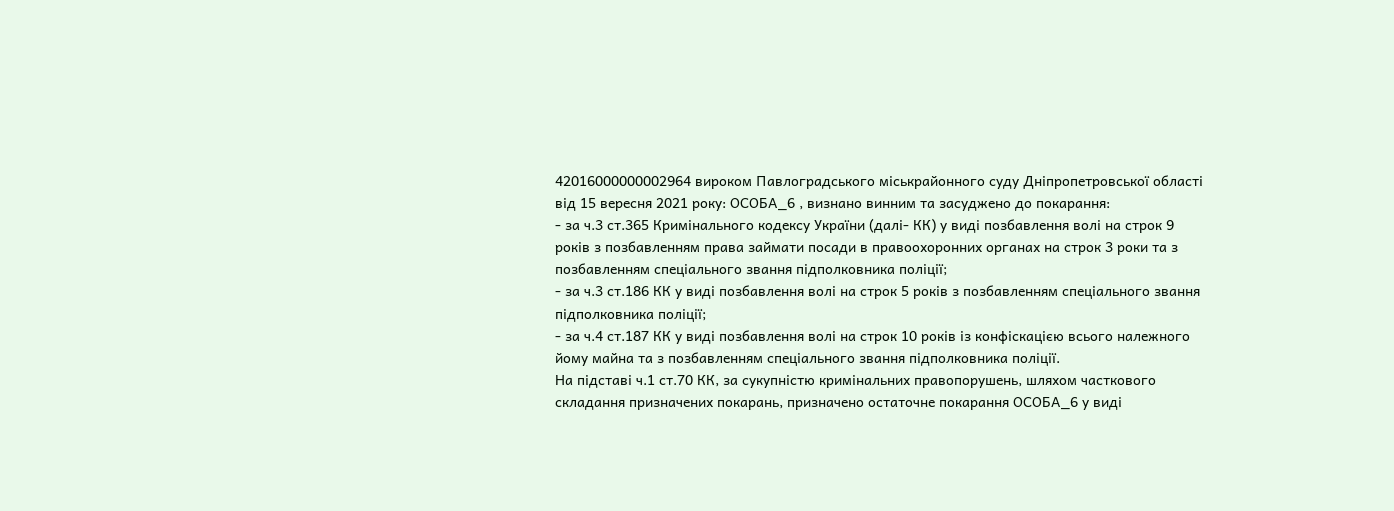42016000000002964 вироком Павлоградського міськрайонного суду Дніпропетровської області від 15 вересня 2021 року: ОСОБА_6 , визнано винним та засуджено до покарання:
- за ч.3 ст.365 Кримінального кодексу України (далі- КК) у виді позбавлення волі на строк 9 років з позбавленням права займати посади в правоохоронних органах на строк 3 роки та з позбавленням спеціального звання підполковника поліції;
- за ч.3 ст.186 КК у виді позбавлення волі на строк 5 років з позбавленням спеціального звання підполковника поліції;
- за ч.4 ст.187 КК у виді позбавлення волі на строк 10 років із конфіскацією всього належного йому майна та з позбавленням спеціального звання підполковника поліції.
На підставі ч.1 ст.70 КК, за сукупністю кримінальних правопорушень, шляхом часткового складання призначених покарань, призначено остаточне покарання ОСОБА_6 у виді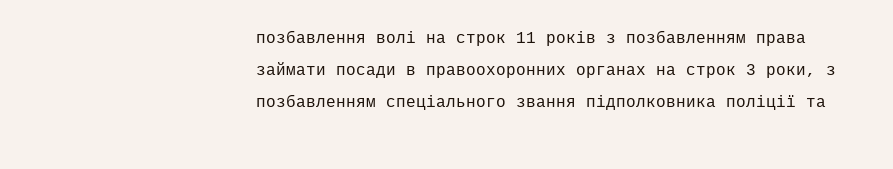позбавлення волі на строк 11 років з позбавленням права займати посади в правоохоронних органах на строк 3 роки, з позбавленням спеціального звання підполковника поліції та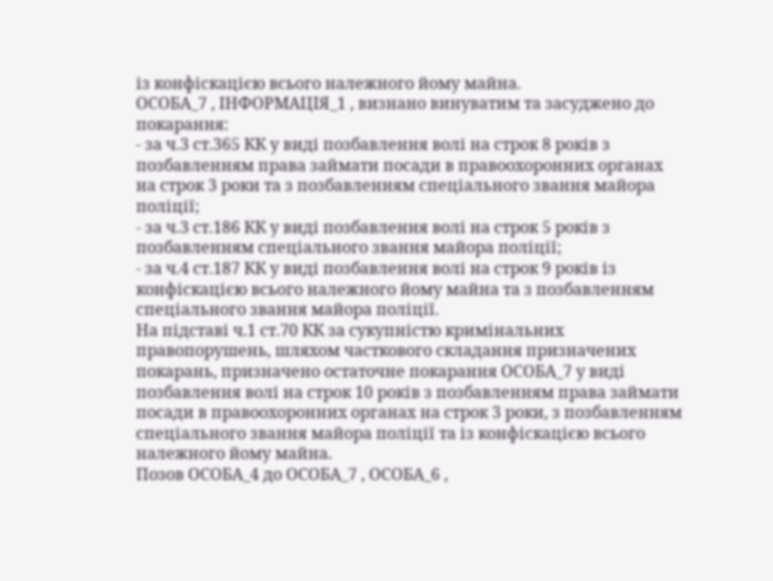із конфіскацією всього належного йому майна.
ОСОБА_7 , ІНФОРМАЦІЯ_1 , визнано винуватим та засуджено до покарання:
- за ч.3 ст.365 КК у виді позбавлення волі на строк 8 років з позбавленням права займати посади в правоохоронних органах на строк 3 роки та з позбавленням спеціального звання майора поліції;
- за ч.3 ст.186 КК у виді позбавлення волі на строк 5 років з позбавленням спеціального звання майора поліції;
- за ч.4 ст.187 КК у виді позбавлення волі на строк 9 років із конфіскацією всього належного йому майна та з позбавленням спеціального звання майора поліції.
На підставі ч.1 ст.70 КК за сукупністю кримінальних правопорушень, шляхом часткового складання призначених покарань, призначено остаточне покарання ОСОБА_7 у виді позбавлення волі на строк 10 років з позбавленням права займати посади в правоохоронних органах на строк 3 роки, з позбавленням спеціального звання майора поліції та із конфіскацією всього належного йому майна.
Позов ОСОБА_4 до ОСОБА_7 , ОСОБА_6 ,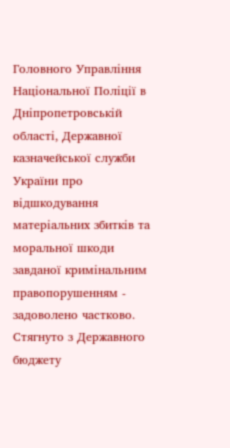Головного Управління Національної Поліції в Дніпропетровській області, Державної казначейської служби України про відшкодування матеріальних збитків та моральної шкоди завданої кримінальним правопорушенням - задоволено частково.
Стягнуто з Державного бюджету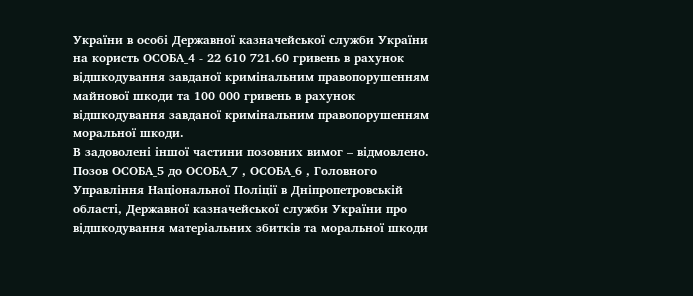України в особі Державної казначейської служби України на користь ОСОБА_4 - 22 610 721.60 гривень в рахунок відшкодування завданої кримінальним правопорушенням майнової шкоди та 100 000 гривень в рахунок відшкодування завданої кримінальним правопорушенням моральної шкоди.
В задоволені іншої частини позовних вимог – відмовлено.
Позов ОСОБА_5 до ОСОБА_7 , ОСОБА_6 , Головного Управління Національної Поліції в Дніпропетровській області, Державної казначейської служби України про відшкодування матеріальних збитків та моральної шкоди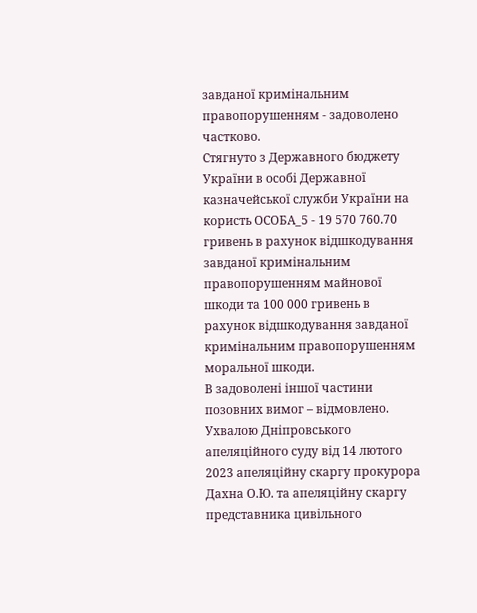завданої кримінальним правопорушенням - задоволено частково.
Стягнуто з Державного бюджету України в особі Державної казначейської служби України на користь ОСОБА_5 - 19 570 760.70 гривень в рахунок відшкодування завданої кримінальним правопорушенням майнової шкоди та 100 000 гривень в рахунок відшкодування завданої кримінальним правопорушенням моральної шкоди.
В задоволені іншої частини позовних вимог – відмовлено.
Ухвалою Дніпровського апеляційного суду від 14 лютого 2023 апеляційну скаргу прокурора Дахна О.Ю. та апеляційну скаргу представника цивільного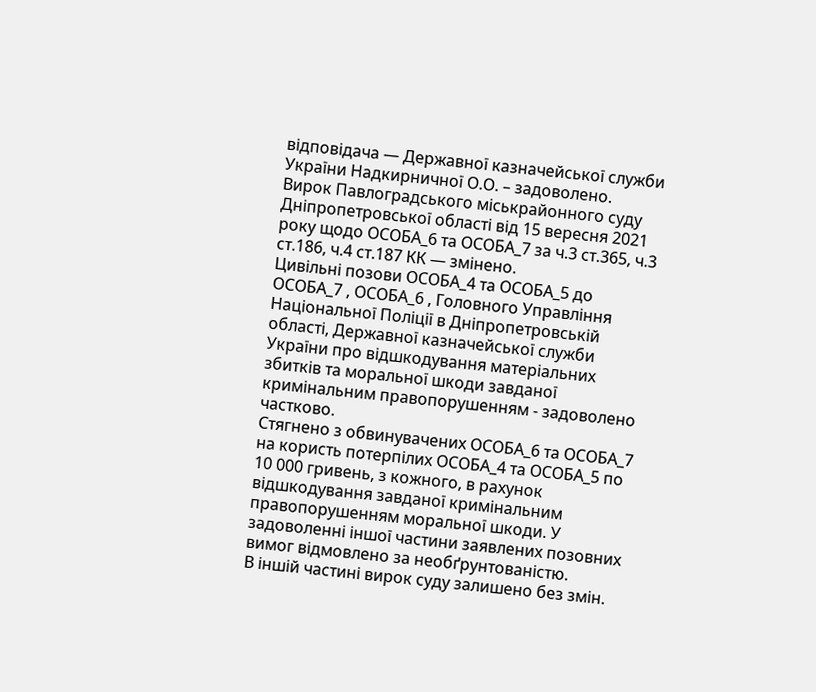відповідача — Державної казначейської служби України Надкирничної О.О. – задоволено.
Вирок Павлоградського міськрайонного суду Дніпропетровської області від 15 вересня 2021 року щодо ОСОБА_6 та ОСОБА_7 за ч.3 ст.365, ч.3 ст.186, ч.4 ст.187 КК — змінено.
Цивільні позови ОСОБА_4 та ОСОБА_5 до ОСОБА_7 , ОСОБА_6 , Головного Управління Національної Поліції в Дніпропетровській області, Державної казначейської служби України про відшкодування матеріальних збитків та моральної шкоди завданої кримінальним правопорушенням - задоволено частково.
Стягнено з обвинувачених ОСОБА_6 та ОСОБА_7 на користь потерпілих ОСОБА_4 та ОСОБА_5 по 10 000 гривень, з кожного, в рахунок відшкодування завданої кримінальним правопорушенням моральної шкоди. У задоволенні іншої частини заявлених позовних вимог відмовлено за необґрунтованістю.
В іншій частині вирок суду залишено без змін.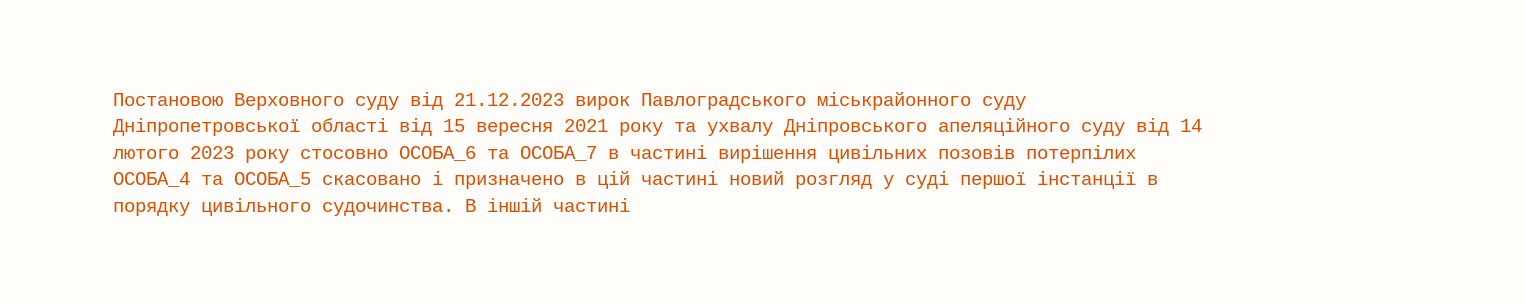Постановою Верховного суду від 21.12.2023 вирок Павлоградського міськрайонного суду Дніпропетровської області від 15 вересня 2021 року та ухвалу Дніпровського апеляційного суду від 14 лютого 2023 року стосовно ОСОБА_6 та ОСОБА_7 в частині вирішення цивільних позовів потерпілих ОСОБА_4 та ОСОБА_5 скасовано і призначено в цій частині новий розгляд у суді першої інстанції в порядку цивільного судочинства. В іншій частині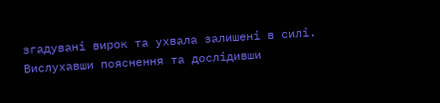згадувані вирок та ухвала залишені в силі.
Вислухавши пояснення та дослідивши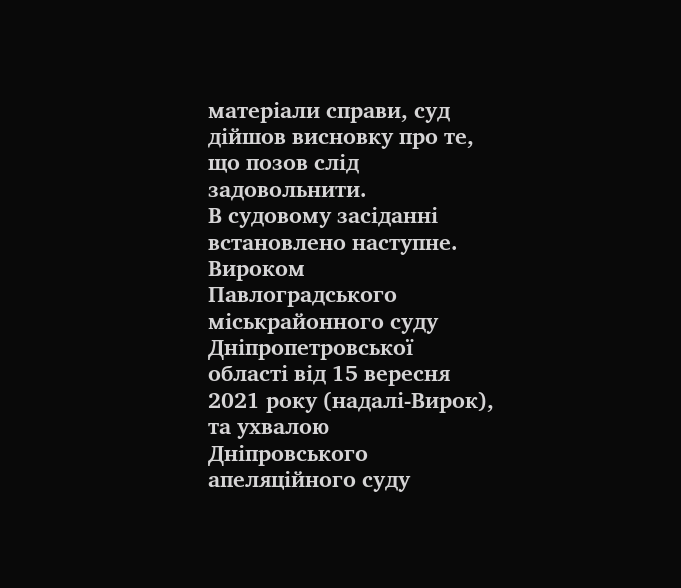матеріали справи, суд дійшов висновку про те, що позов слід задовольнити.
В судовому засіданні встановлено наступне.
Вироком Павлоградського міськрайонного суду Дніпропетровської області від 15 вересня 2021 року (надалі-Вирок), та ухвалою Дніпровського апеляційного суду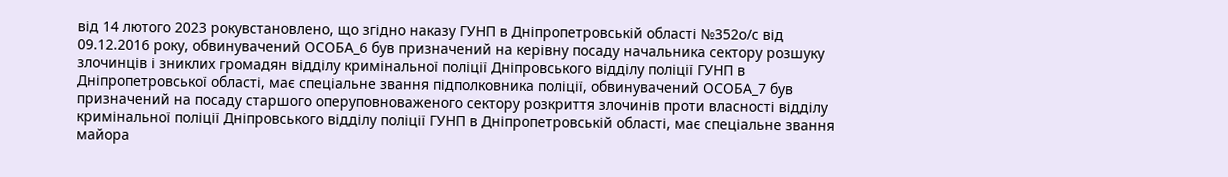від 14 лютого 2023 рокувстановлено, що згідно наказу ГУНП в Дніпропетровській області №352о/с від 09.12.2016 року, обвинувачений ОСОБА_6 був призначений на керівну посаду начальника сектору розшуку злочинців і зниклих громадян відділу кримінальної поліції Дніпровського відділу поліції ГУНП в Дніпропетровської області, має спеціальне звання підполковника поліції, обвинувачений ОСОБА_7 був призначений на посаду старшого оперуповноваженого сектору розкриття злочинів проти власності відділу кримінальної поліції Дніпровського відділу поліції ГУНП в Дніпропетровській області, має спеціальне звання майора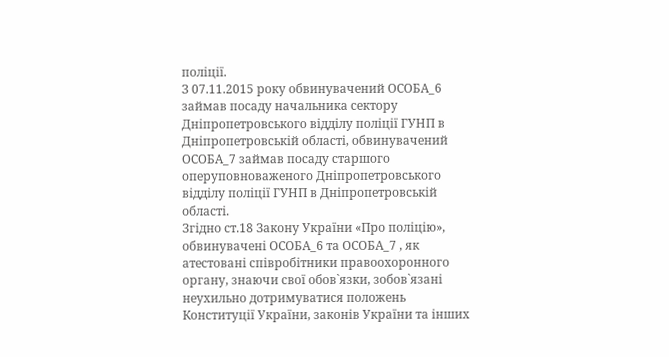поліції.
З 07.11.2015 року обвинувачений ОСОБА_6 займав посаду начальника сектору Дніпропетровського відділу поліції ГУНП в Дніпропетровській області, обвинувачений ОСОБА_7 займав посаду старшого оперуповноваженого Дніпропетровського відділу поліції ГУНП в Дніпропетровській області.
Згідно ст.18 Закону України «Про поліцію», обвинувачені ОСОБА_6 та ОСОБА_7 , як атестовані співробітники правоохоронного органу, знаючи свої обов`язки, зобов`язані неухильно дотримуватися положень Конституції України, законів України та інших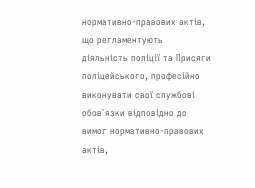нормативно-правових актів, що регламентують діяльність поліції та Присяги поліцейського, професійно виконувати свої службові обов`язки відповідно до вимог нормативно-правових актів,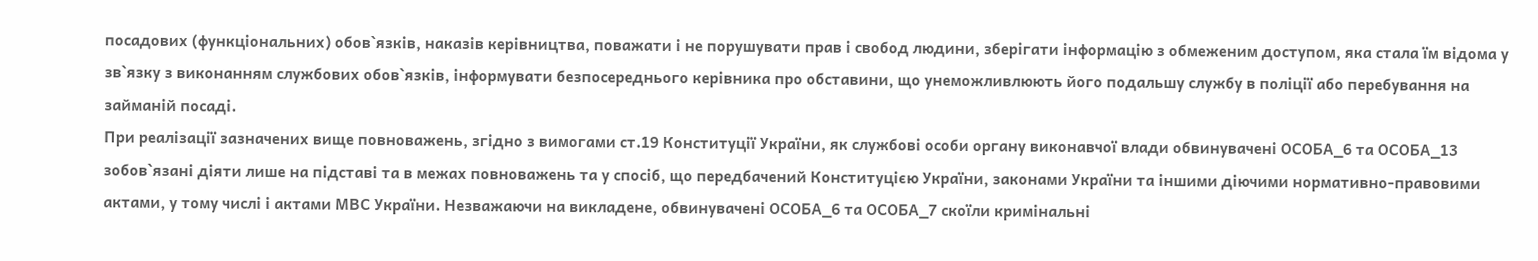посадових (функціональних) обов`язків, наказів керівництва, поважати і не порушувати прав і свобод людини, зберігати інформацію з обмеженим доступом, яка стала їм відома у зв`язку з виконанням службових обов`язків, інформувати безпосереднього керівника про обставини, що унеможливлюють його подальшу службу в поліції або перебування на займаній посаді.
При реалізації зазначених вище повноважень, згідно з вимогами ст.19 Конституції України, як службові особи органу виконавчої влади обвинувачені ОСОБА_6 та ОСОБА_13 зобов`язані діяти лише на підставі та в межах повноважень та у спосіб, що передбачений Конституцією України, законами України та іншими діючими нормативно-правовими актами, у тому числі і актами МВС України. Незважаючи на викладене, обвинувачені ОСОБА_6 та ОСОБА_7 скоїли кримінальні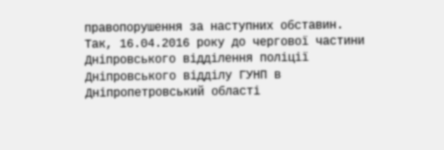правопорушення за наступних обставин.
Так, 16.04.2016 року до чергової частини Дніпровського відділення поліції Дніпровського відділу ГУНП в Дніпропетровський області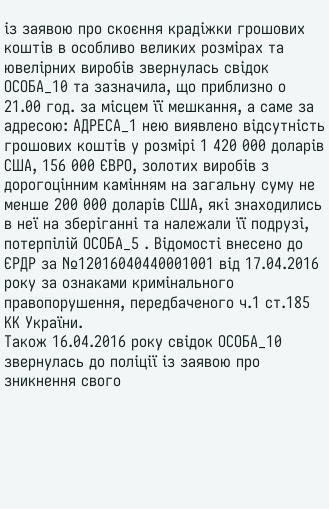із заявою про скоєння крадіжки грошових коштів в особливо великих розмірах та ювелірних виробів звернулась свідок ОСОБА_10 та зазначила, що приблизно о 21.00 год. за місцем її мешкання, а саме за адресою: АДРЕСА_1 нею виявлено відсутність грошових коштів у розмірі 1 420 000 доларів США, 156 000 ЄВРО, золотих виробів з дорогоцінним камінням на загальну суму не менше 200 000 доларів США, які знаходились в неї на зберіганні та належали її подрузі, потерпілій ОСОБА_5 . Відомості внесено до ЄРДР за №12016040440001001 від 17.04.2016 року за ознаками кримінального правопорушення, передбаченого ч.1 ст.185 КК України.
Також 16.04.2016 року свідок ОСОБА_10 звернулась до поліції із заявою про зникнення свого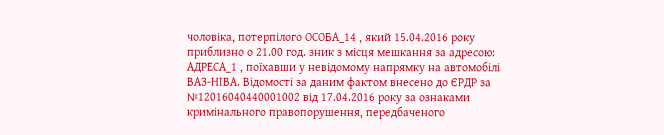чоловіка, потерпілого ОСОБА_14 , який 15.04.2016 року приблизно о 21.00 год. зник з місця мешкання за адресою: АДРЕСА_1 , поїхавши у невідомому напрямку на автомобілі ВАЗ-НІВА. Відомості за даним фактом внесено до ЄРДР за №12016040440001002 від 17.04.2016 року за ознаками кримінального правопорушення, передбаченого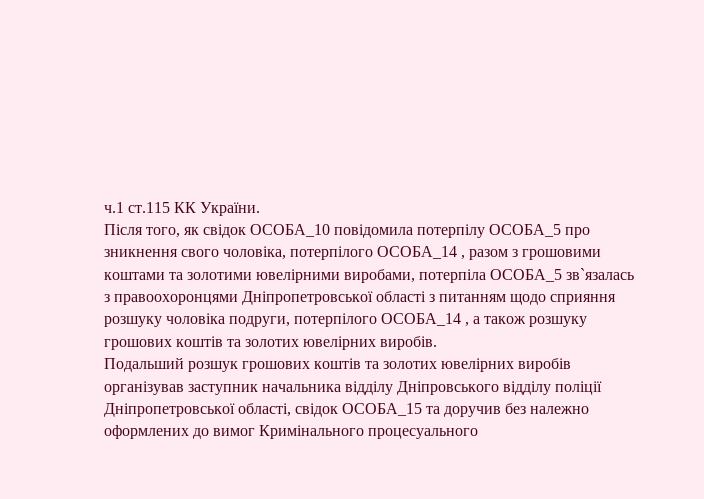ч.1 ст.115 КК України.
Після того, як свідок ОСОБА_10 повідомила потерпілу ОСОБА_5 про зникнення свого чоловіка, потерпілого ОСОБА_14 , разом з грошовими коштами та золотими ювелірними виробами, потерпіла ОСОБА_5 зв`язалась з правоохоронцями Дніпропетровської області з питанням щодо сприяння розшуку чоловіка подруги, потерпілого ОСОБА_14 , а також розшуку грошових коштів та золотих ювелірних виробів.
Подальший розшук грошових коштів та золотих ювелірних виробів організував заступник начальника відділу Дніпровського відділу поліції Дніпропетровської області, свідок ОСОБА_15 та доручив без належно оформлених до вимог Кримінального процесуального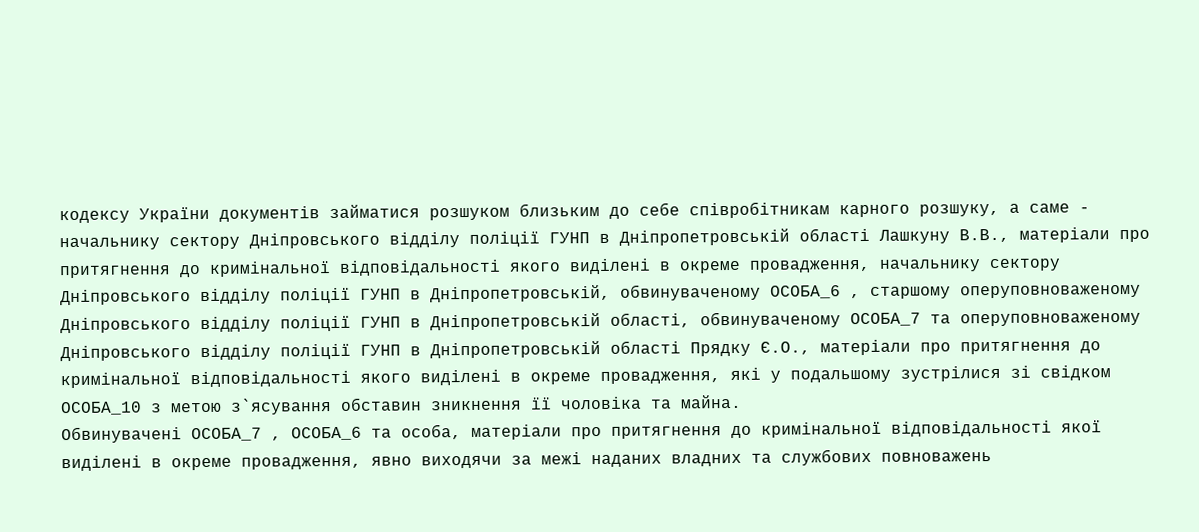кодексу України документів займатися розшуком близьким до себе співробітникам карного розшуку, а саме - начальнику сектору Дніпровського відділу поліції ГУНП в Дніпропетровській області Лашкуну В.В., матеріали про притягнення до кримінальної відповідальності якого виділені в окреме провадження, начальнику сектору Дніпровського відділу поліції ГУНП в Дніпропетровській, обвинуваченому ОСОБА_6 , старшому оперуповноваженому Дніпровського відділу поліції ГУНП в Дніпропетровській області, обвинуваченому ОСОБА_7 та оперуповноваженому Дніпровського відділу поліції ГУНП в Дніпропетровській області Прядку Є.О., матеріали про притягнення до кримінальної відповідальності якого виділені в окреме провадження, які у подальшому зустрілися зі свідком ОСОБА_10 з метою з`ясування обставин зникнення її чоловіка та майна.
Обвинувачені ОСОБА_7 , ОСОБА_6 та особа, матеріали про притягнення до кримінальної відповідальності якої виділені в окреме провадження, явно виходячи за межі наданих владних та службових повноважень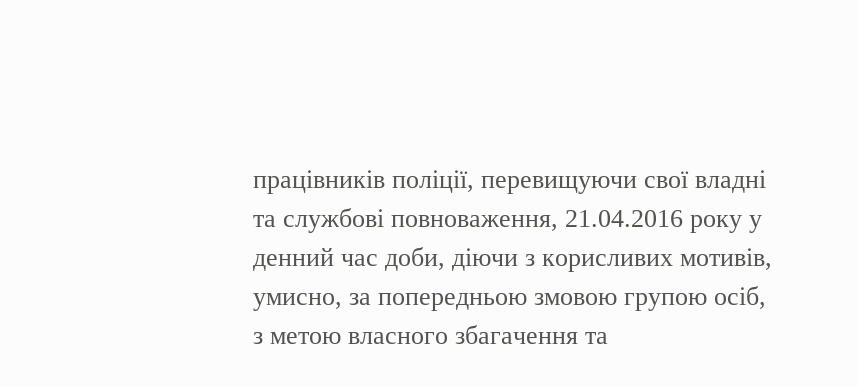працівників поліції, перевищуючи свої владні та службові повноваження, 21.04.2016 року у денний час доби, діючи з корисливих мотивів, умисно, за попередньою змовою групою осіб, з метою власного збагачення та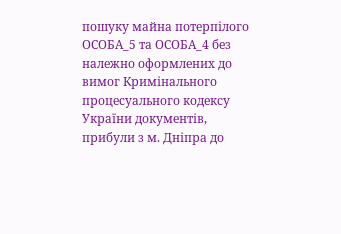пошуку майна потерпілого ОСОБА_5 та ОСОБА_4 без належно оформлених до вимог Кримінального процесуального кодексу України документів, прибули з м. Дніпра до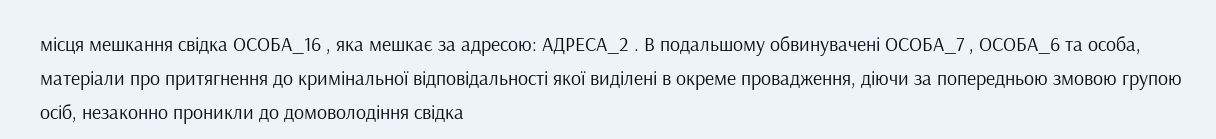місця мешкання свідка ОСОБА_16 , яка мешкає за адресою: АДРЕСА_2 . В подальшому обвинувачені ОСОБА_7 , ОСОБА_6 та особа, матеріали про притягнення до кримінальної відповідальності якої виділені в окреме провадження, діючи за попередньою змовою групою осіб, незаконно проникли до домоволодіння свідка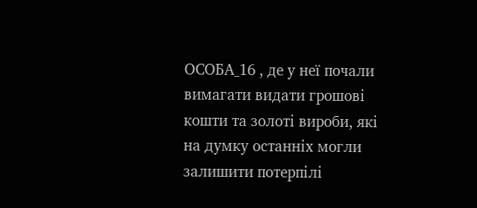ОСОБА_16 , де у неї почали вимагати видати грошові кошти та золоті вироби, які на думку останніх могли залишити потерпілі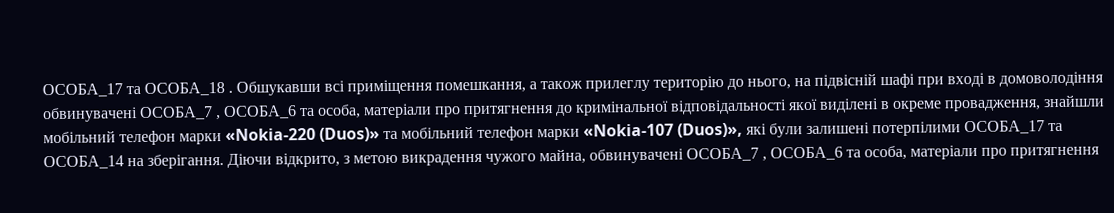ОСОБА_17 та ОСОБА_18 . Обшукавши всі приміщення помешкання, а також прилеглу територію до нього, на підвісній шафі при вході в домоволодіння обвинувачені ОСОБА_7 , ОСОБА_6 та особа, матеріали про притягнення до кримінальної відповідальності якої виділені в окреме провадження, знайшли мобільний телефон марки «Nokia-220 (Duos)» та мобільний телефон марки «Nokia-107 (Duos)», які були залишені потерпілими ОСОБА_17 та ОСОБА_14 на зберігання. Діючи відкрито, з метою викрадення чужого майна, обвинувачені ОСОБА_7 , ОСОБА_6 та особа, матеріали про притягнення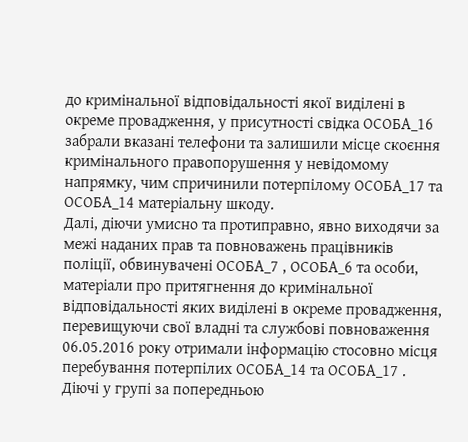до кримінальної відповідальності якої виділені в окреме провадження, у присутності свідка ОСОБА_16 забрали вказані телефони та залишили місце скоєння кримінального правопорушення у невідомому напрямку, чим спричинили потерпілому ОСОБА_17 та ОСОБА_14 матеріальну шкоду.
Далі, діючи умисно та протиправно, явно виходячи за межі наданих прав та повноважень працівників поліції, обвинувачені ОСОБА_7 , ОСОБА_6 та особи, матеріали про притягнення до кримінальної відповідальності яких виділені в окреме провадження, перевищуючи свої владні та службові повноваження 06.05.2016 року отримали інформацію стосовно місця перебування потерпілих ОСОБА_14 та ОСОБА_17 . Діючі у групі за попередньою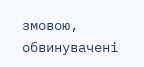змовою, обвинувачені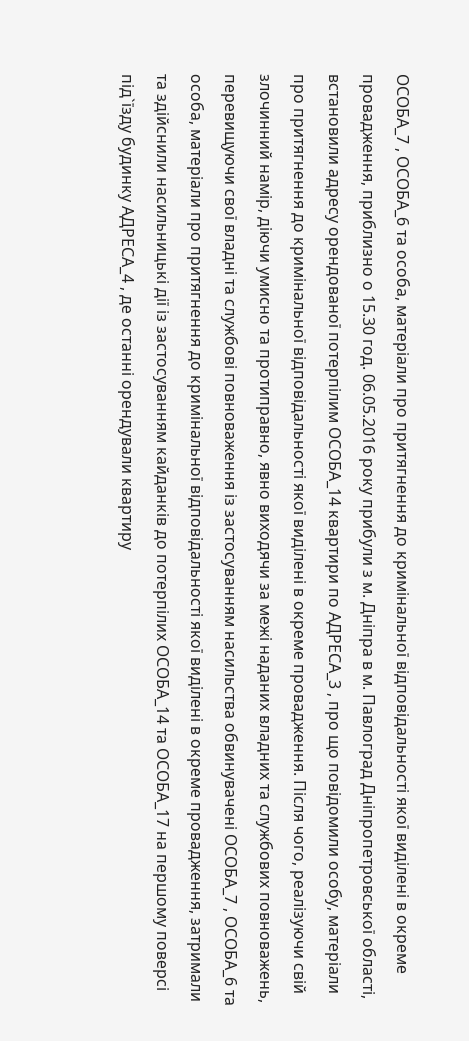ОСОБА_7 , ОСОБА_6 та особа, матеріали про притягнення до кримінальної відповідальності якої виділені в окреме провадження, приблизно о 15.30 год. 06.05.2016 року прибули з м. Дніпра в м. Павлоград Дніпропетровської області, встановили адресу орендованої потерпілим ОСОБА_14 квартири по АДРЕСА_3 , про що повідомили особу, матеріали про притягнення до кримінальної відповідальності якої виділені в окреме провадження. Після чого, реалізуючи свій злочинний намір, діючи умисно та протиправно, явно виходячи за межі наданих владних та службових повноважень, перевищуючи свої владні та службові повноваження із застосуванням насильства обвинувачені ОСОБА_7 , ОСОБА_6 та особа, матеріали про притягнення до кримінальної відповідальності якої виділені в окреме провадження, затримали та здійснили насильницькі дії із застосуванням кайданків до потерпілих ОСОБА_14 та ОСОБА_17 на першому поверсі під`їзду будинку АДРЕСА_4 , де останні орендували квартиру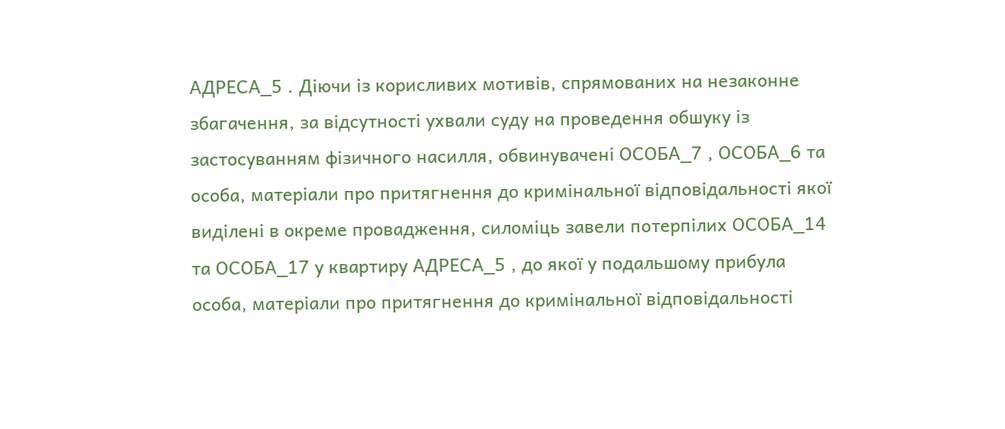АДРЕСА_5 . Діючи із корисливих мотивів, спрямованих на незаконне збагачення, за відсутності ухвали суду на проведення обшуку із застосуванням фізичного насилля, обвинувачені ОСОБА_7 , ОСОБА_6 та особа, матеріали про притягнення до кримінальної відповідальності якої виділені в окреме провадження, силоміць завели потерпілих ОСОБА_14 та ОСОБА_17 у квартиру АДРЕСА_5 , до якої у подальшому прибула особа, матеріали про притягнення до кримінальної відповідальності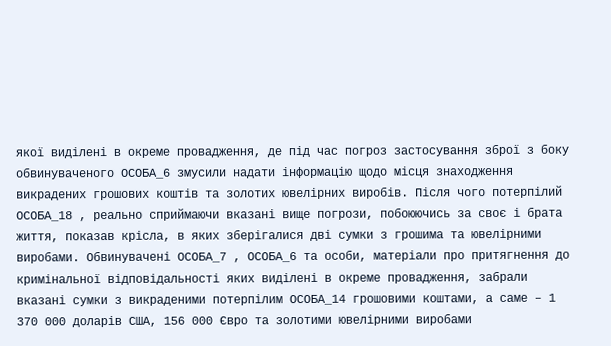якої виділені в окреме провадження, де під час погроз застосування зброї з боку обвинуваченого ОСОБА_6 змусили надати інформацію щодо місця знаходження викрадених грошових коштів та золотих ювелірних виробів. Після чого потерпілий ОСОБА_18 , реально сприймаючи вказані вище погрози, побоюючись за своє і брата життя, показав крісла, в яких зберігалися дві сумки з грошима та ювелірними виробами. Обвинувачені ОСОБА_7 , ОСОБА_6 та особи, матеріали про притягнення до кримінальної відповідальності яких виділені в окреме провадження, забрали вказані сумки з викраденими потерпілим ОСОБА_14 грошовими коштами, а саме – 1 370 000 доларів США, 156 000 Євро та золотими ювелірними виробами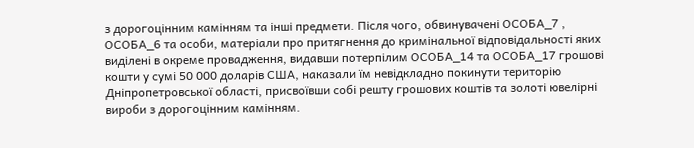з дорогоцінним камінням та інші предмети. Після чого, обвинувачені ОСОБА_7 , ОСОБА_6 та особи, матеріали про притягнення до кримінальної відповідальності яких виділені в окреме провадження, видавши потерпілим ОСОБА_14 та ОСОБА_17 грошові кошти у сумі 50 000 доларів США, наказали їм невідкладно покинути територію Дніпропетровської області, присвоївши собі решту грошових коштів та золоті ювелірні вироби з дорогоцінним камінням.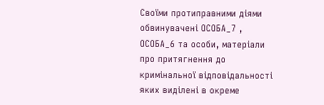Своїми протиправними діями обвинувачені ОСОБА_7 , ОСОБА_6 та особи, матеріали про притягнення до кримінальної відповідальності яких виділені в окреме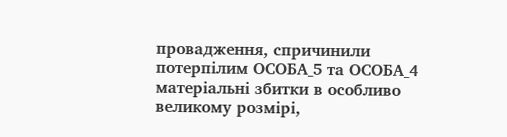провадження, спричинили потерпілим ОСОБА_5 та ОСОБА_4 матеріальні збитки в особливо великому розмірі,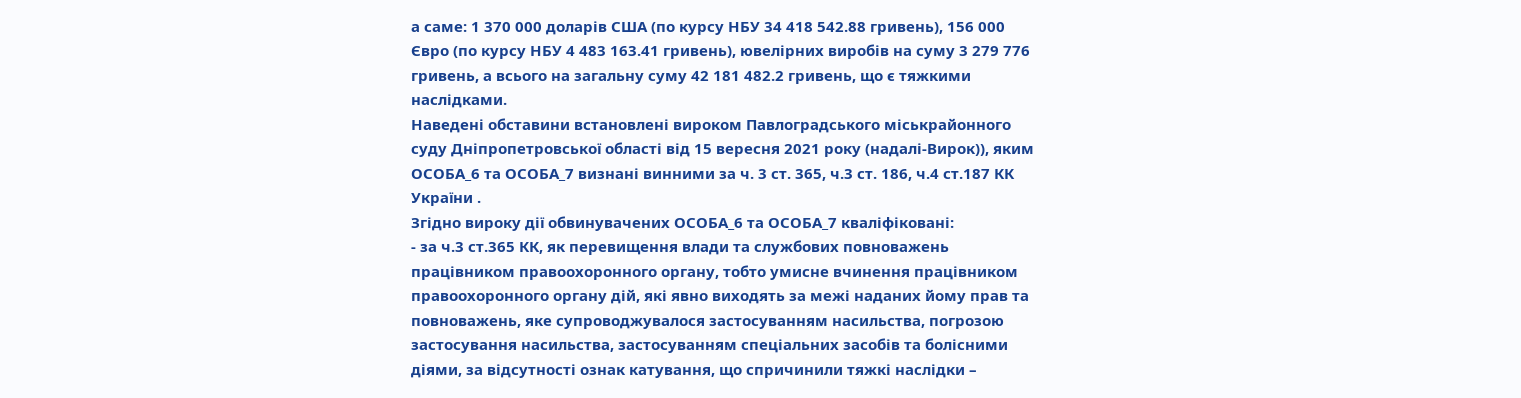а саме: 1 370 000 доларів США (по курсу НБУ 34 418 542.88 гривень), 156 000 Євро (по курсу НБУ 4 483 163.41 гривень), ювелірних виробів на суму 3 279 776 гривень, а всього на загальну суму 42 181 482.2 гривень, що є тяжкими наслідками.
Наведені обставини встановлені вироком Павлоградського міськрайонного суду Дніпропетровської області від 15 вересня 2021 року (надалі-Вирок)), яким ОСОБА_6 та ОСОБА_7 визнані винними за ч. 3 ст. 365, ч.3 ст. 186, ч.4 ст.187 КК України .
Згідно вироку дії обвинувачених ОСОБА_6 та ОСОБА_7 кваліфіковані:
- за ч.3 ст.365 КК, як перевищення влади та службових повноважень працівником правоохоронного органу, тобто умисне вчинення працівником правоохоронного органу дій, які явно виходять за межі наданих йому прав та повноважень, яке супроводжувалося застосуванням насильства, погрозою застосування насильства, застосуванням спеціальних засобів та болісними діями, за відсутності ознак катування, що спричинили тяжкі наслідки –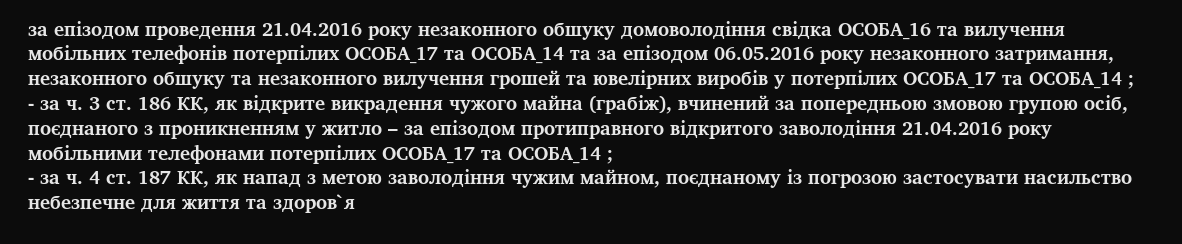за епізодом проведення 21.04.2016 року незаконного обшуку домоволодіння свідка ОСОБА_16 та вилучення мобільних телефонів потерпілих ОСОБА_17 та ОСОБА_14 та за епізодом 06.05.2016 року незаконного затримання, незаконного обшуку та незаконного вилучення грошей та ювелірних виробів у потерпілих ОСОБА_17 та ОСОБА_14 ;
- за ч. 3 ст. 186 КК, як відкрите викрадення чужого майна (грабіж), вчинений за попередньою змовою групою осіб, поєднаного з проникненням у житло – за епізодом протиправного відкритого заволодіння 21.04.2016 року мобільними телефонами потерпілих ОСОБА_17 та ОСОБА_14 ;
- за ч. 4 ст. 187 КК, як напад з метою заволодіння чужим майном, поєднаному із погрозою застосувати насильство небезпечне для життя та здоров`я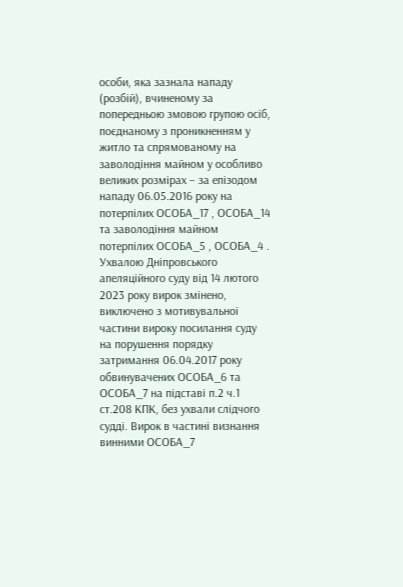особи, яка зазнала нападу (розбій), вчиненому за попередньою змовою групою осіб, поєднаному з проникненням у житло та спрямованому на заволодіння майном у особливо великих розмірах – за епізодом нападу 06.05.2016 року на потерпілих ОСОБА_17 , ОСОБА_14 та заволодіння майном потерпілих ОСОБА_5 , ОСОБА_4 .
Ухвалою Дніпровського апеляційного суду від 14 лютого 2023 року вирок змінено, виключено з мотивувальної частини вироку посилання суду на порушення порядку затримання 06.04.2017 року обвинувачених ОСОБА_6 та ОСОБА_7 на підставі п.2 ч.1 ст.208 КПК, без ухвали слідчого судді. Вирок в частині визнання винними ОСОБА_7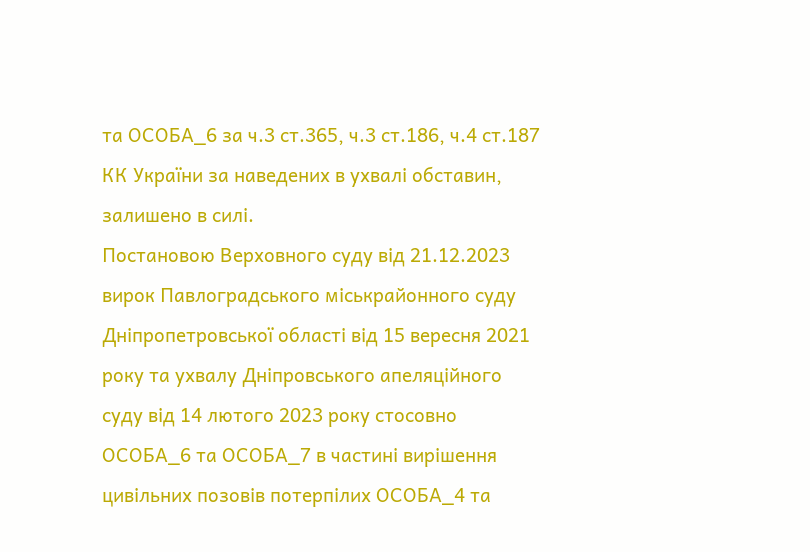та ОСОБА_6 за ч.3 ст.365, ч.3 ст.186, ч.4 ст.187 КК України за наведених в ухвалі обставин, залишено в силі.
Постановою Верховного суду від 21.12.2023 вирок Павлоградського міськрайонного суду Дніпропетровської області від 15 вересня 2021 року та ухвалу Дніпровського апеляційного суду від 14 лютого 2023 року стосовно ОСОБА_6 та ОСОБА_7 в частині вирішення цивільних позовів потерпілих ОСОБА_4 та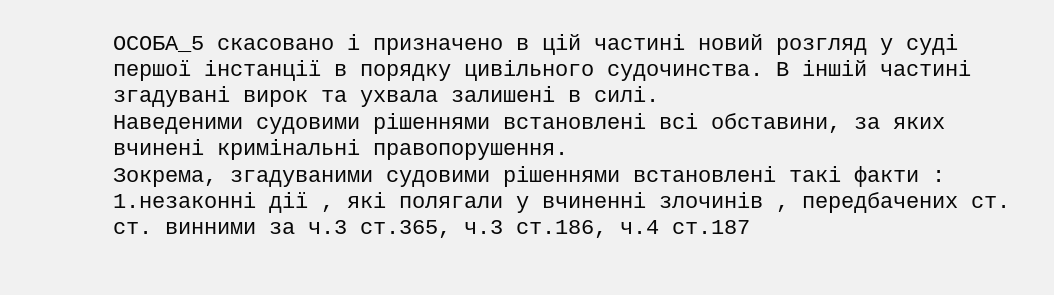ОСОБА_5 скасовано і призначено в цій частині новий розгляд у суді першої інстанції в порядку цивільного судочинства. В іншій частині згадувані вирок та ухвала залишені в силі.
Наведеними судовими рішеннями встановлені всі обставини, за яких вчинені кримінальні правопорушення.
Зокрема, згадуваними судовими рішеннями встановлені такі факти :
1.незаконні дії , які полягали у вчиненні злочинів , передбачених ст. ст. винними за ч.3 ст.365, ч.3 ст.186, ч.4 ст.187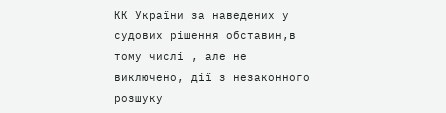КК України за наведених у судових рішення обставин,в тому числі , але не виключено, дії з незаконного розшуку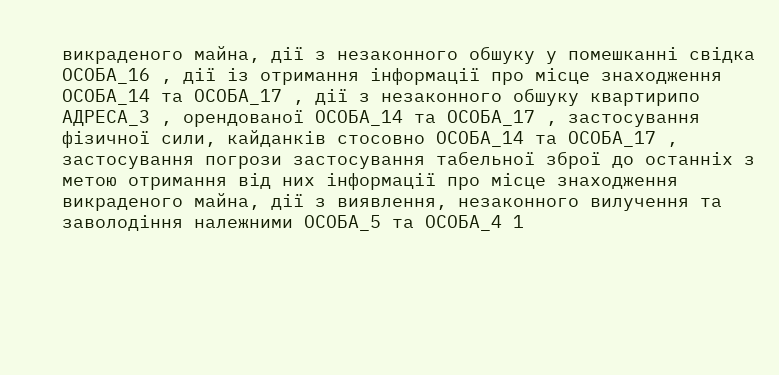викраденого майна, дії з незаконного обшуку у помешканні свідка ОСОБА_16 , дії із отримання інформації про місце знаходження ОСОБА_14 та ОСОБА_17 , дії з незаконного обшуку квартирипо АДРЕСА_3 , орендованої ОСОБА_14 та ОСОБА_17 , застосування фізичної сили, кайданків стосовно ОСОБА_14 та ОСОБА_17 , застосування погрози застосування табельної зброї до останніх з метою отримання від них інформації про місце знаходження викраденого майна, дії з виявлення, незаконного вилучення та заволодіння належними ОСОБА_5 та ОСОБА_4 1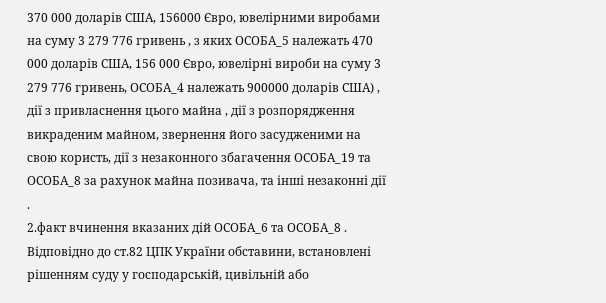370 000 доларів США, 156000 Євро, ювелірними виробами на суму 3 279 776 гривень , з яких ОСОБА_5 належать 470 000 доларів США, 156 000 Євро, ювелірні вироби на суму 3 279 776 гривень, ОСОБА_4 належать 900000 доларів США) , дії з привласнення цього майна , дії з розпорядження викраденим майном, звернення його засудженими на свою користь, дії з незаконного збагачення ОСОБА_19 та ОСОБА_8 за рахунок майна позивача, та інші незаконні дії .
2.факт вчинення вказаних дій ОСОБА_6 та ОСОБА_8 .
Відповідно до ст.82 ЦПК України обставини, встановлені рішенням суду у господарській, цивільній або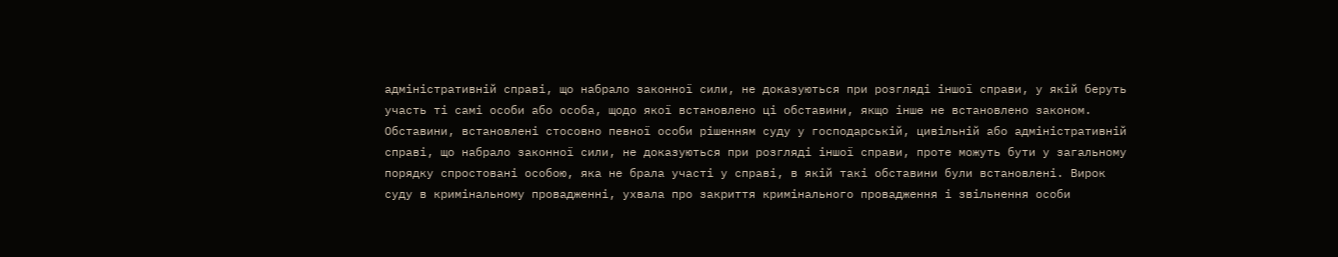адміністративній справі, що набрало законної сили, не доказуються при розгляді іншої справи, у якій беруть участь ті самі особи або особа, щодо якої встановлено ці обставини, якщо інше не встановлено законом. Обставини, встановлені стосовно певної особи рішенням суду у господарській, цивільній або адміністративній справі, що набрало законної сили, не доказуються при розгляді іншої справи, проте можуть бути у загальному порядку спростовані особою, яка не брала участі у справі, в якій такі обставини були встановлені. Вирок суду в кримінальному провадженні, ухвала про закриття кримінального провадження і звільнення особи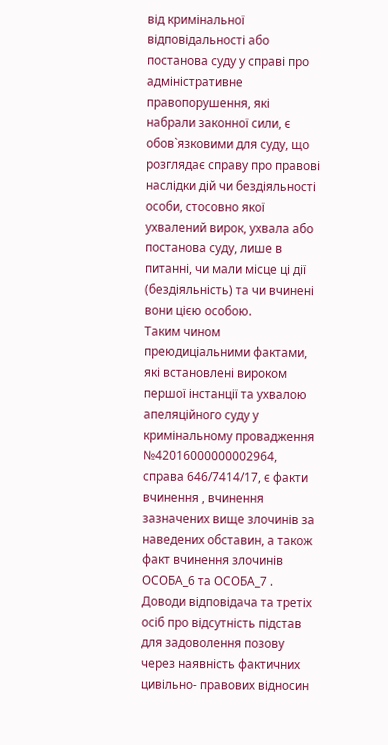від кримінальної відповідальності або постанова суду у справі про адміністративне правопорушення, які набрали законної сили, є обов`язковими для суду, що розглядає справу про правові наслідки дій чи бездіяльності особи, стосовно якої ухвалений вирок, ухвала або постанова суду, лише в питанні, чи мали місце ці дії (бездіяльність) та чи вчинені вони цією особою.
Таким чином преюдиціальними фактами, які встановлені вироком першої інстанції та ухвалою апеляційного суду у кримінальному провадження №42016000000002964, справа 646/7414/17, є факти вчинення , вчинення зазначених вище злочинів за наведених обставин, а також факт вчинення злочинів ОСОБА_6 та ОСОБА_7 .
Доводи відповідача та третіх осіб про відсутність підстав для задоволення позову через наявність фактичних цивільно- правових відносин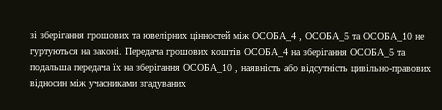зі зберігання грошових та ювелірних цінностей між ОСОБА_4 , ОСОБА_5 та ОСОБА_10 не гуртуються на законі. Передача грошових коштів ОСОБА_4 на зберігання ОСОБА_5 та подальша передача їх на зберігання ОСОБА_10 , наявність або відсутність цивільно-правових відносин між учасниками згадуваних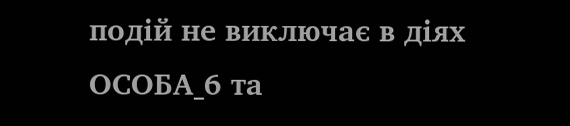подій не виключає в діях ОСОБА_6 та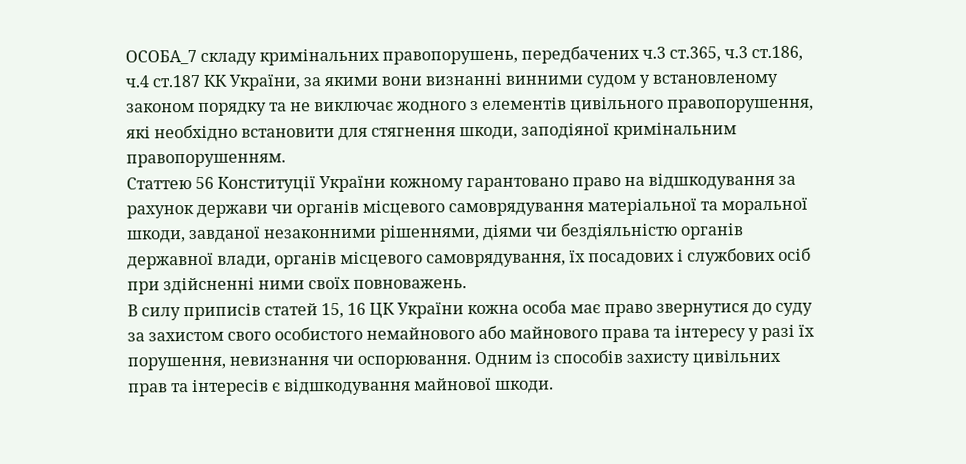ОСОБА_7 складу кримінальних правопорушень, передбачених ч.3 ст.365, ч.3 ст.186, ч.4 ст.187 КК України, за якими вони визнанні винними судом у встановленому законом порядку та не виключає жодного з елементів цивільного правопорушення, які необхідно встановити для стягнення шкоди, заподіяної кримінальним правопорушенням.
Статтею 56 Конституції України кожному гарантовано право на відшкодування за рахунок держави чи органів місцевого самоврядування матеріальної та моральної шкоди, завданої незаконними рішеннями, діями чи бездіяльністю органів державної влади, органів місцевого самоврядування, їх посадових і службових осіб при здійсненні ними своїх повноважень.
В силу приписів статей 15, 16 ЦК України кожна особа має право звернутися до суду за захистом свого особистого немайнового або майнового права та інтересу у разі їх порушення, невизнання чи оспорювання. Одним із способів захисту цивільних прав та інтересів є відшкодування майнової шкоди.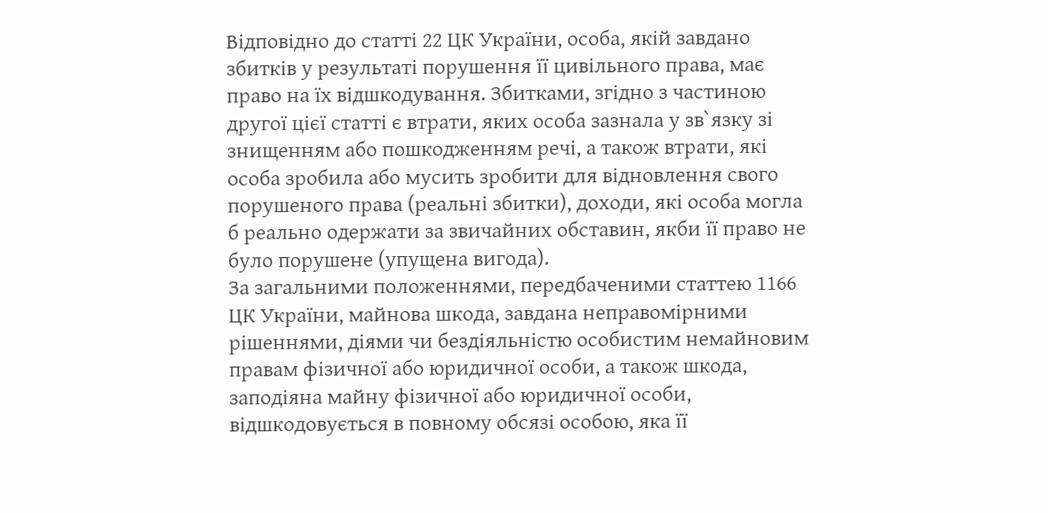Відповідно до статті 22 ЦК України, особа, якій завдано збитків у результаті порушення її цивільного права, має право на їх відшкодування. Збитками, згідно з частиною другої цієї статті є втрати, яких особа зазнала у зв`язку зі знищенням або пошкодженням речі, а також втрати, які особа зробила або мусить зробити для відновлення свого порушеного права (реальні збитки), доходи, які особа могла б реально одержати за звичайних обставин, якби її право не було порушене (упущена вигода).
За загальними положеннями, передбаченими статтею 1166 ЦК України, майнова шкода, завдана неправомірними рішеннями, діями чи бездіяльністю особистим немайновим правам фізичної або юридичної особи, а також шкода, заподіяна майну фізичної або юридичної особи, відшкодовується в повному обсязі особою, яка її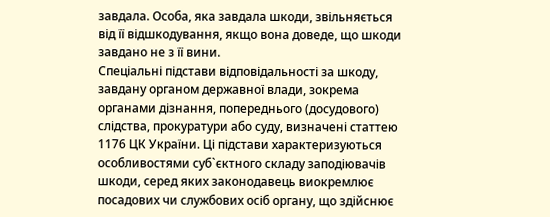завдала. Особа, яка завдала шкоди, звільняється від її відшкодування, якщо вона доведе, що шкоди завдано не з її вини.
Спеціальні підстави відповідальності за шкоду, завдану органом державної влади, зокрема органами дізнання, попереднього (досудового) слідства, прокуратури або суду, визначені статтею 1176 ЦК України. Ці підстави характеризуються особливостями суб`єктного складу заподіювачів шкоди, серед яких законодавець виокремлює посадових чи службових осіб органу, що здійснює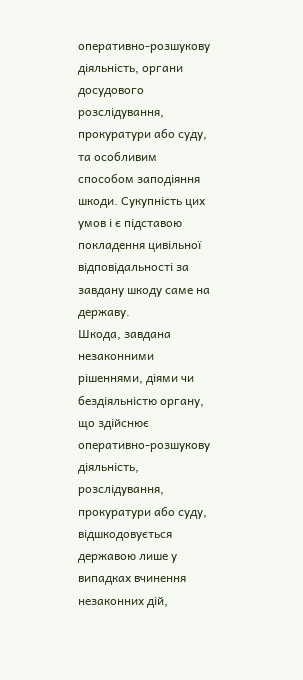оперативно-розшукову діяльність, органи досудового розслідування, прокуратури або суду, та особливим способом заподіяння шкоди. Сукупність цих умов і є підставою покладення цивільної відповідальності за завдану шкоду саме на державу.
Шкода, завдана незаконними рішеннями, діями чи бездіяльністю органу, що здійснює оперативно-розшукову діяльність, розслідування, прокуратури або суду, відшкодовується державою лише у випадках вчинення незаконних дій,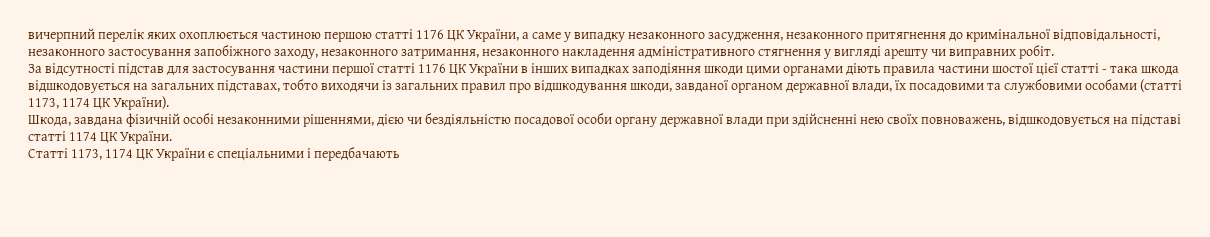вичерпний перелік яких охоплюється частиною першою статті 1176 ЦК України, а саме у випадку незаконного засудження, незаконного притягнення до кримінальної відповідальності, незаконного застосування запобіжного заходу, незаконного затримання, незаконного накладення адміністративного стягнення у вигляді арешту чи виправних робіт.
За відсутності підстав для застосування частини першої статті 1176 ЦК України в інших випадках заподіяння шкоди цими органами діють правила частини шостої цієї статті - така шкода відшкодовується на загальних підставах, тобто виходячи із загальних правил про відшкодування шкоди, завданої органом державної влади, їх посадовими та службовими особами (статті 1173, 1174 ЦК України).
Шкода, завдана фізичній особі незаконними рішеннями, дією чи бездіяльністю посадової особи органу державної влади при здійсненні нею своїх повноважень, відшкодовується на підставі статті 1174 ЦК України.
Статті 1173, 1174 ЦК України є спеціальними і передбачають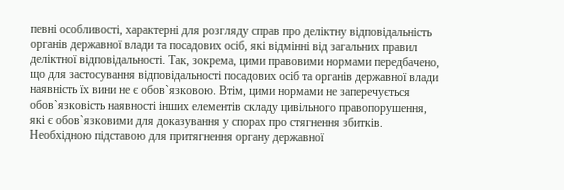певні особливості, характерні для розгляду справ про деліктну відповідальність органів державної влади та посадових осіб, які відмінні від загальних правил деліктної відповідальності. Так, зокрема, цими правовими нормами передбачено, що для застосування відповідальності посадових осіб та органів державної влади наявність їх вини не є обов`язковою. Втім, цими нормами не заперечується обов`язковість наявності інших елементів складу цивільного правопорушення, які є обов`язковими для доказування у спорах про стягнення збитків.
Необхідною підставою для притягнення органу державної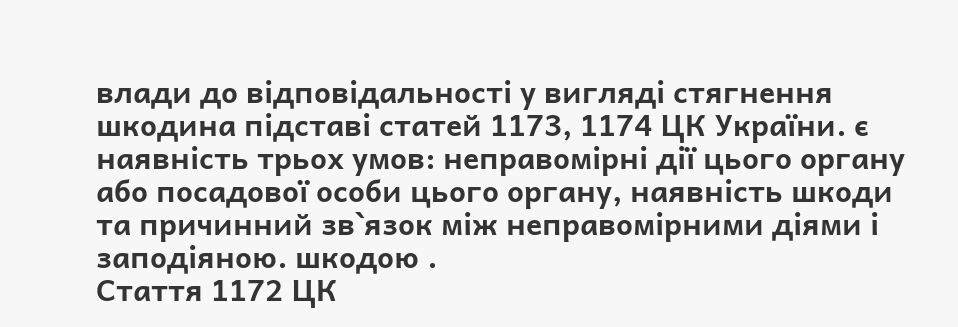влади до відповідальності у вигляді стягнення шкодина підставі статей 1173, 1174 ЦК України. є наявність трьох умов: неправомірні дії цього органу або посадової особи цього органу, наявність шкоди та причинний зв`язок між неправомірними діями і заподіяною. шкодою .
Стаття 1172 ЦК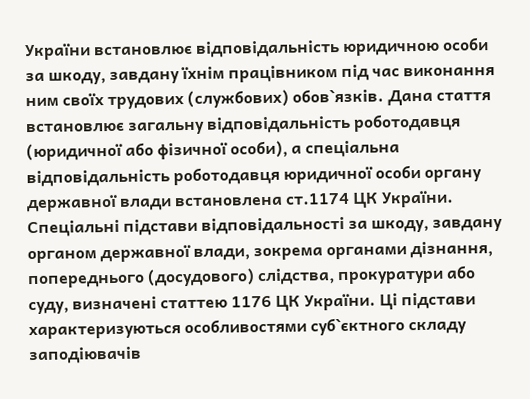України встановлює відповідальність юридичною особи за шкоду, завдану їхнім працівником під час виконання ним своїх трудових (службових) обов`язків. Дана стаття встановлює загальну відповідальність роботодавця (юридичної або фізичної особи), а спеціальна відповідальність роботодавця юридичної особи органу державної влади встановлена ст.1174 ЦК України.
Спеціальні підстави відповідальності за шкоду, завдану органом державної влади, зокрема органами дізнання, попереднього (досудового) слідства, прокуратури або суду, визначені статтею 1176 ЦК України. Ці підстави характеризуються особливостями суб`єктного складу заподіювачів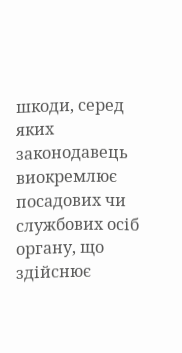шкоди, серед яких законодавець виокремлює посадових чи службових осіб органу, що здійснює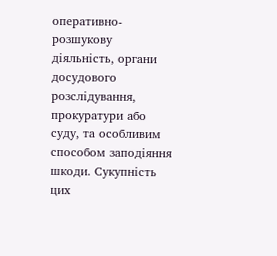оперативно-розшукову діяльність, органи досудового розслідування, прокуратури або суду, та особливим способом заподіяння шкоди. Сукупність цих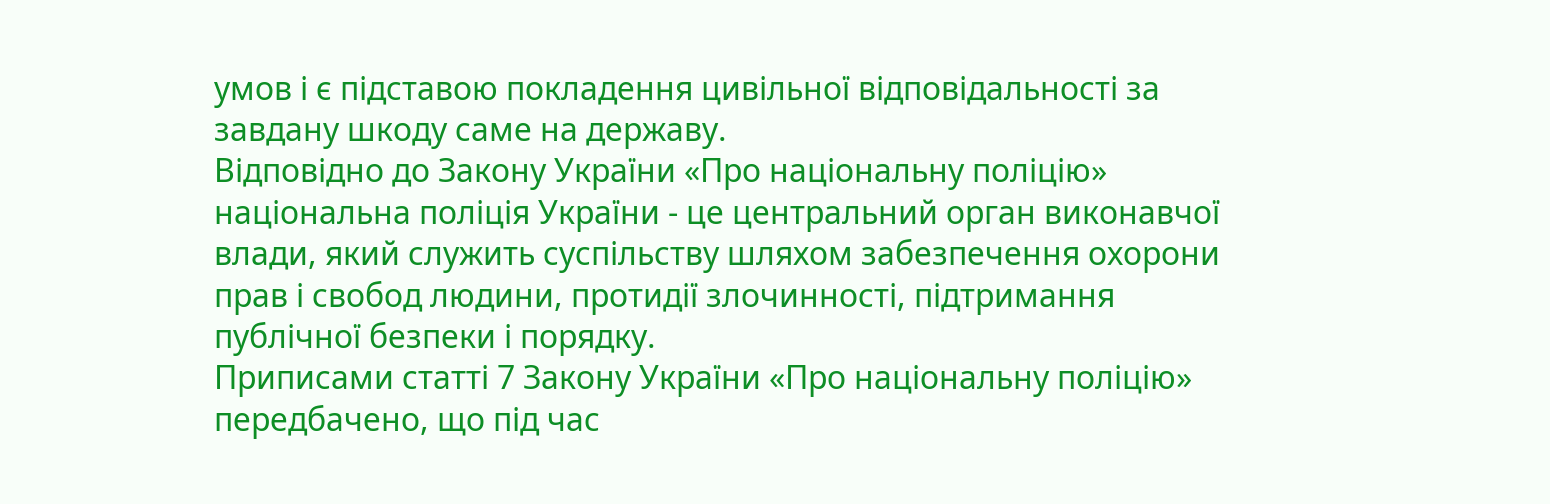умов і є підставою покладення цивільної відповідальності за завдану шкоду саме на державу.
Відповідно до Закону України «Про національну поліцію» національна поліція України - це центральний орган виконавчої влади, який служить суспільству шляхом забезпечення охорони прав і свобод людини, протидії злочинності, підтримання публічної безпеки і порядку.
Приписами статті 7 Закону України «Про національну поліцію» передбачено, що під час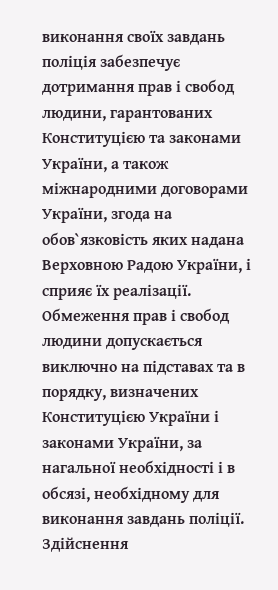виконання своїх завдань поліція забезпечує дотримання прав і свобод людини, гарантованих Конституцією та законами України, а також міжнародними договорами України, згода на обов`язковість яких надана Верховною Радою України, і сприяє їх реалізації. Обмеження прав і свобод людини допускається виключно на підставах та в порядку, визначених Конституцією України і законами України, за нагальної необхідності і в обсязі, необхідному для виконання завдань поліції. Здійснення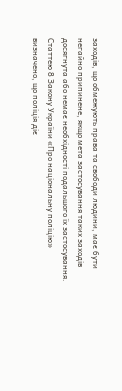заходів, що обмежують права та свободи людини, має бути негайно припинене, якщо мета застосування таких заходів досягнута або немає необхідності подальшого їх застосування.
Статтею 8 Закону України «Про національну поліцію» визначено, що поліція діє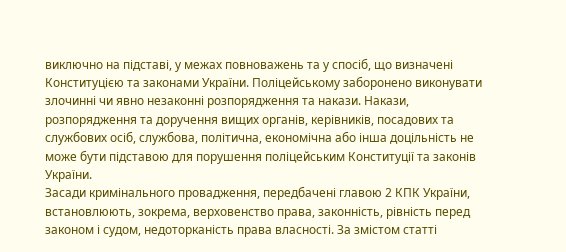виключно на підставі, у межах повноважень та у спосіб, що визначені Конституцією та законами України. Поліцейському заборонено виконувати злочинні чи явно незаконні розпорядження та накази. Накази, розпорядження та доручення вищих органів, керівників, посадових та службових осіб, службова, політична, економічна або інша доцільність не може бути підставою для порушення поліцейським Конституції та законів України.
Засади кримінального провадження, передбачені главою 2 КПК України, встановлюють, зокрема, верховенство права, законність, рівність перед законом і судом, недоторканість права власності. За змістом статті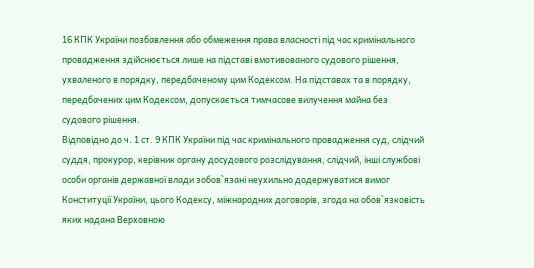16 КПК України позбавлення або обмеження права власності під час кримінального провадження здійснюється лише на підставі вмотивованого судового рішення, ухваленого в порядку, передбаченому цим Кодексом. На підставах та в порядку, передбачених цим Кодексом, допускається тимчасове вилучення майна без судового рішення.
Відповідно до ч. 1 ст. 9 КПК України під час кримінального провадження суд, слідчий суддя, прокурор, керівник органу досудового розслідування, слідчий, інші службові особи органів державної влади зобов`язані неухильно додержуватися вимог Конституції України, цього Кодексу, міжнародних договорів, згода на обов`язковість яких надана Верховною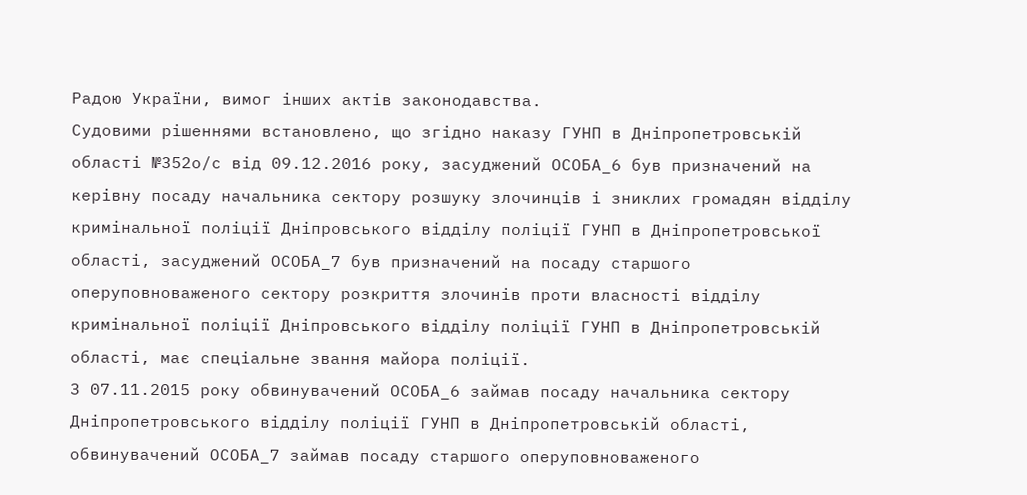Радою України, вимог інших актів законодавства.
Судовими рішеннями встановлено, що згідно наказу ГУНП в Дніпропетровській області №352о/с від 09.12.2016 року, засуджений ОСОБА_6 був призначений на керівну посаду начальника сектору розшуку злочинців і зниклих громадян відділу кримінальної поліції Дніпровського відділу поліції ГУНП в Дніпропетровської області, засуджений ОСОБА_7 був призначений на посаду старшого оперуповноваженого сектору розкриття злочинів проти власності відділу кримінальної поліції Дніпровського відділу поліції ГУНП в Дніпропетровській області, має спеціальне звання майора поліції.
З 07.11.2015 року обвинувачений ОСОБА_6 займав посаду начальника сектору Дніпропетровського відділу поліції ГУНП в Дніпропетровській області, обвинувачений ОСОБА_7 займав посаду старшого оперуповноваженого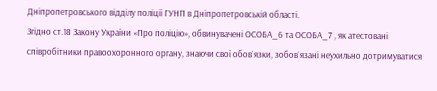Дніпропетровського відділу поліції ГУНП в Дніпропетровській області.
Згідно ст.18 Закону України «Про поліцію», обвинувачені ОСОБА_6 та ОСОБА_7 , як атестовані співробітники правоохоронного органу, знаючи свої обов`язки, зобов`язані неухильно дотримуватися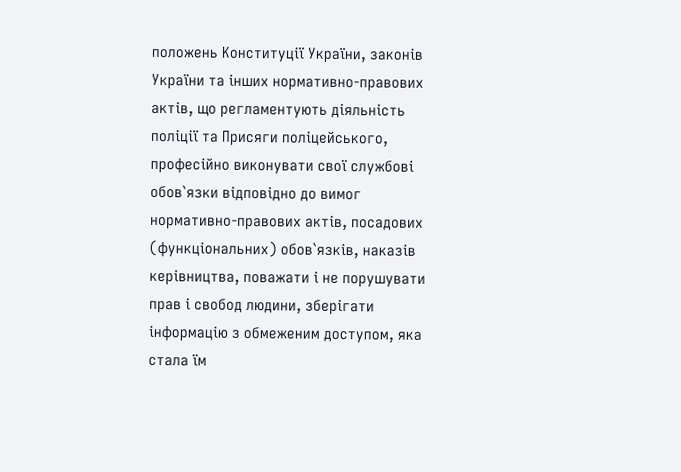положень Конституції України, законів України та інших нормативно-правових актів, що регламентують діяльність поліції та Присяги поліцейського, професійно виконувати свої службові обов`язки відповідно до вимог нормативно-правових актів, посадових (функціональних) обов`язків, наказів керівництва, поважати і не порушувати прав і свобод людини, зберігати інформацію з обмеженим доступом, яка стала їм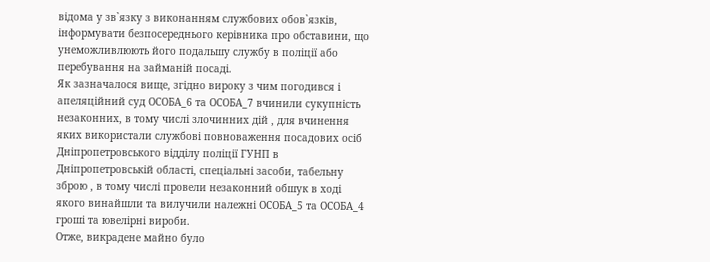відома у зв`язку з виконанням службових обов`язків, інформувати безпосереднього керівника про обставини, що унеможливлюють його подальшу службу в поліції або перебування на займаній посаді.
Як зазначалося вище, згідно вироку з чим погодився і апеляційний суд ОСОБА_6 та ОСОБА_7 вчинили сукупність незаконних, в тому числі злочинних дій , для вчинення яких використали службові повноваження посадових осіб Дніпропетровського відділу поліції ГУНП в Дніпропетровській області, спеціальні засоби, табельну зброю , в тому числі провели незаконний обшук в ході якого винайшли та вилучили належні ОСОБА_5 та ОСОБА_4 гроші та ювелірні вироби.
Отже, викрадене майно було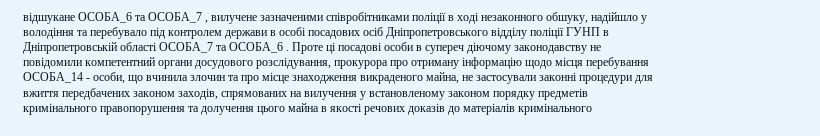відшукане ОСОБА_6 та ОСОБА_7 , вилучене зазначеними співробітниками поліції в ході незаконного обшуку, надійшло у володіння та перебувало під контролем держави в особі посадових осіб Дніпропетровського відділу поліції ГУНП в Дніпропетровській області ОСОБА_7 та ОСОБА_6 . Проте ці посадові особи в супереч діючому законодавству не повідомили компетентний органи досудового розслідування, прокурора про отриману інформацію щодо місця перебування ОСОБА_14 - особи, що вчинила злочин та про місце знаходження викраденого майна, не застосували законні процедури для вжиття передбачених законом заходів, спрямованих на вилучення у встановленому законом порядку предметів кримінального правопорушення та долучення цього майна в якості речових доказів до матеріалів кримінального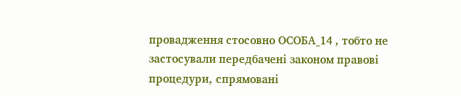провадження стосовно ОСОБА_14 , тобто не застосували передбачені законом правові процедури, спрямовані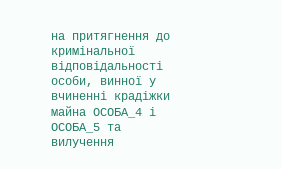на притягнення до кримінальної відповідальності особи, винної у вчиненні крадіжки майна ОСОБА_4 і ОСОБА_5 та вилучення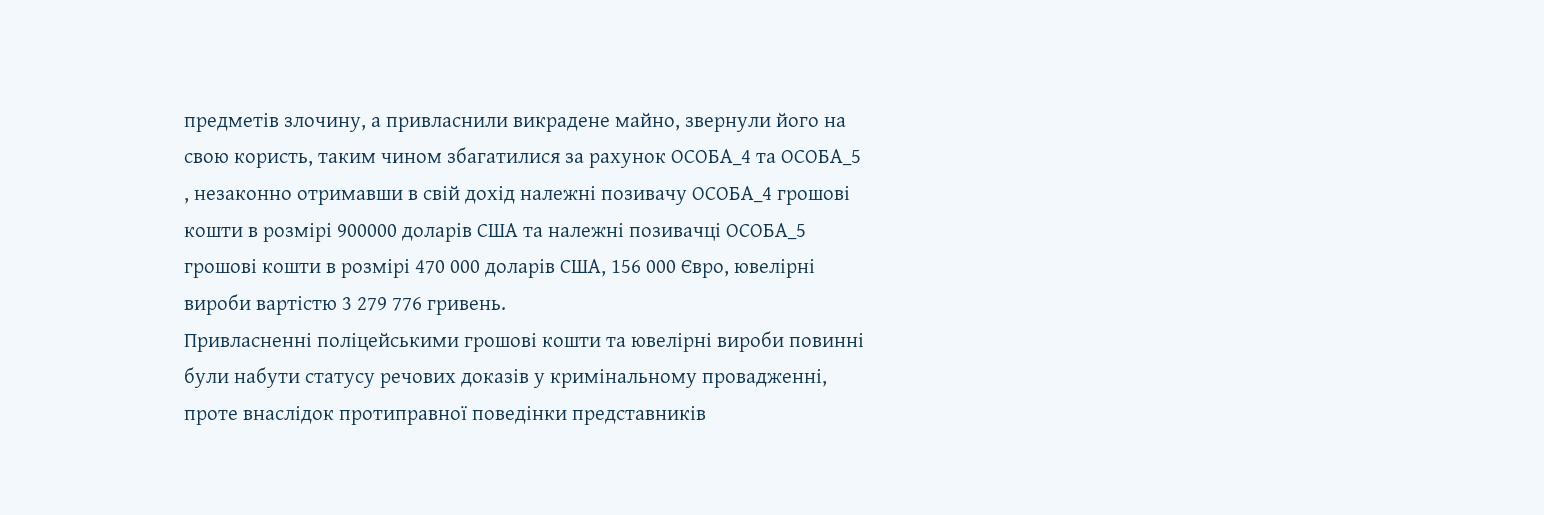предметів злочину, а привласнили викрадене майно, звернули його на свою користь, таким чином збагатилися за рахунок ОСОБА_4 та ОСОБА_5 , незаконно отримавши в свій дохід належні позивачу ОСОБА_4 грошові кошти в розмірі 900000 доларів США та належні позивачці ОСОБА_5 грошові кошти в розмірі 470 000 доларів США, 156 000 Євро, ювелірні вироби вартістю 3 279 776 гривень.
Привласненні поліцейськими грошові кошти та ювелірні вироби повинні були набути статусу речових доказів у кримінальному провадженні, проте внаслідок протиправної поведінки представників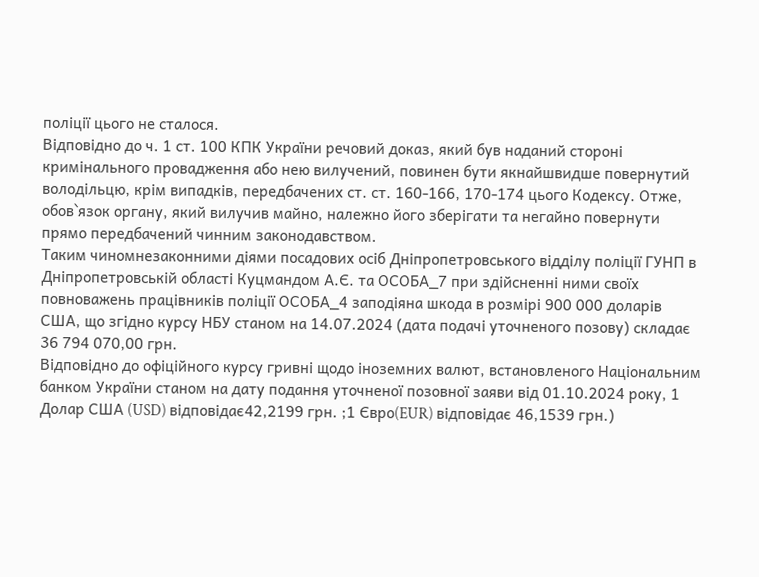поліції цього не сталося.
Відповідно до ч. 1 ст. 100 КПК України речовий доказ, який був наданий стороні кримінального провадження або нею вилучений, повинен бути якнайшвидше повернутий володільцю, крім випадків, передбачених ст. ст. 160-166, 170-174 цього Кодексу. Отже, обов`язок органу, який вилучив майно, належно його зберігати та негайно повернути прямо передбачений чинним законодавством.
Таким чиномнезаконними діями посадових осіб Дніпропетровського відділу поліції ГУНП в Дніпропетровській області Куцмандом А.Є. та ОСОБА_7 при здійсненні ними своїх повноважень працівників поліції ОСОБА_4 заподіяна шкода в розмірі 900 000 доларів США, що згідно курсу НБУ станом на 14.07.2024 (дата подачі уточненого позову) складає 36 794 070,00 грн.
Відповідно до офіційного курсу гривні щодо іноземних валют, встановленого Національним банком України станом на дату подання уточненої позовної заяви від 01.10.2024 року, 1 Долар США (USD) відповідає42,2199 грн. ;1 Євро(EUR) відповідає 46,1539 грн.)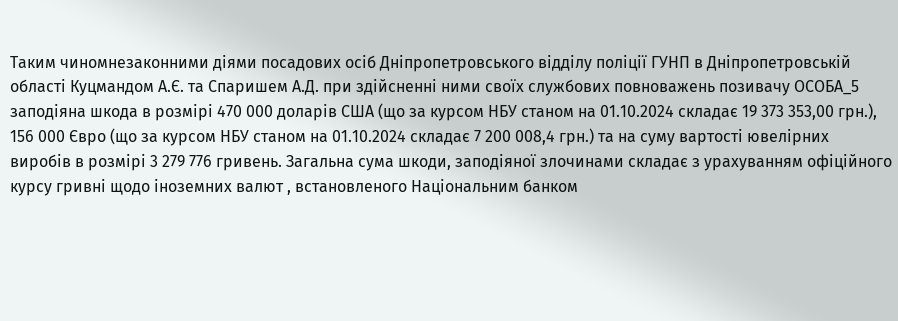Таким чиномнезаконними діями посадових осіб Дніпропетровського відділу поліції ГУНП в Дніпропетровській області Куцмандом А.Є. та Спаришем А.Д. при здійсненні ними своїх службових повноважень позивачу ОСОБА_5 заподіяна шкода в розмірі 470 000 доларів США (що за курсом НБУ станом на 01.10.2024 складає 19 373 353,00 грн.), 156 000 Євро (що за курсом НБУ станом на 01.10.2024 складає 7 200 008,4 грн.) та на суму вартості ювелірних виробів в розмірі 3 279 776 гривень. Загальна сума шкоди, заподіяної злочинами складає з урахуванням офіційного курсу гривні щодо іноземних валют , встановленого Національним банком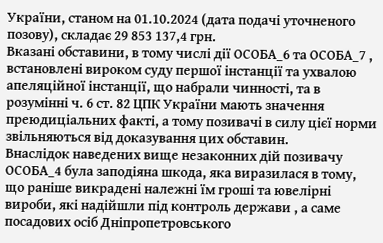України, станом на 01.10.2024 (дата подачі уточненого позову), складає 29 853 137,4 грн.
Вказані обставини, в тому числі дії ОСОБА_6 та ОСОБА_7 , встановлені вироком суду першої інстанції та ухвалою апеляційної інстанції, що набрали чинності, та в розумінні ч. 6 ст. 82 ЦПК України мають значення преюдиціальних факті, а тому позивачі в силу цієї норми звільняються від доказування цих обставин.
Внаслідок наведених вище незаконних дій позивачу ОСОБА_4 була заподіяна шкода, яка виразилася в тому, що раніше викрадені належні їм гроші та ювелірні вироби, які надійшли під контроль держави , а саме посадових осіб Дніпропетровського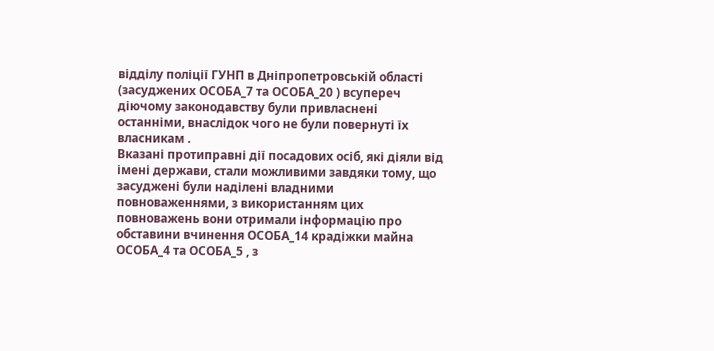відділу поліції ГУНП в Дніпропетровській області (засуджених ОСОБА_7 та ОСОБА_20 ) всупереч діючому законодавству були привласнені останніми, внаслідок чого не були повернуті їх власникам .
Вказані протиправні дії посадових осіб, які діяли від імені держави, стали можливими завдяки тому, що засуджені були наділені владними повноваженнями, з використанням цих повноважень вони отримали інформацію про обставини вчинення ОСОБА_14 крадіжки майна ОСОБА_4 та ОСОБА_5 , з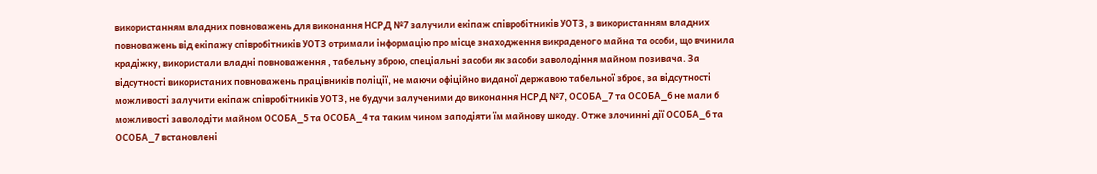використанням владних повноважень для виконання НСРД №7 залучили екіпаж співробітників УОТЗ, з використанням владних повноважень від екіпажу співробітників УОТЗ отримали інформацію про місце знаходження викраденого майна та особи, що вчинила крадіжку, використали владні повноваження , табельну зброю, спеціальні засоби як засоби заволодіння майном позивача. За відсутності використаних повноважень працівників поліції, не маючи офіційно виданої державою табельної зброє, за відсутності можливості залучити екіпаж співробітників УОТЗ, не будучи залученими до виконання НСРД №7, ОСОБА_7 та ОСОБА_6 не мали б можливості заволодіти майном ОСОБА_5 та ОСОБА_4 та таким чином заподіяти їм майнову шкоду. Отже злочинні дії ОСОБА_6 та ОСОБА_7 встановлені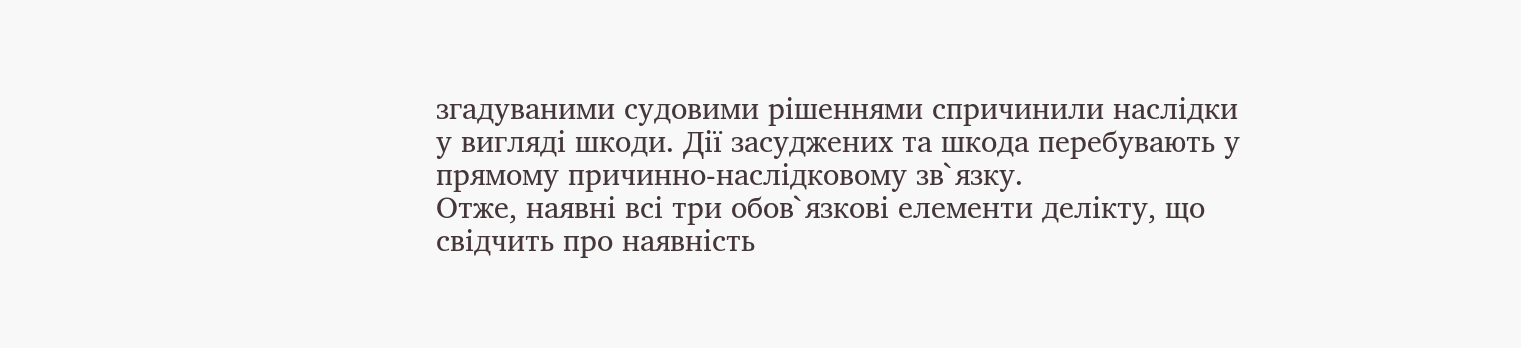згадуваними судовими рішеннями спричинили наслідки у вигляді шкоди. Дії засуджених та шкода перебувають у прямому причинно-наслідковому зв`язку.
Отже, наявні всі три обов`язкові елементи делікту, що свідчить про наявність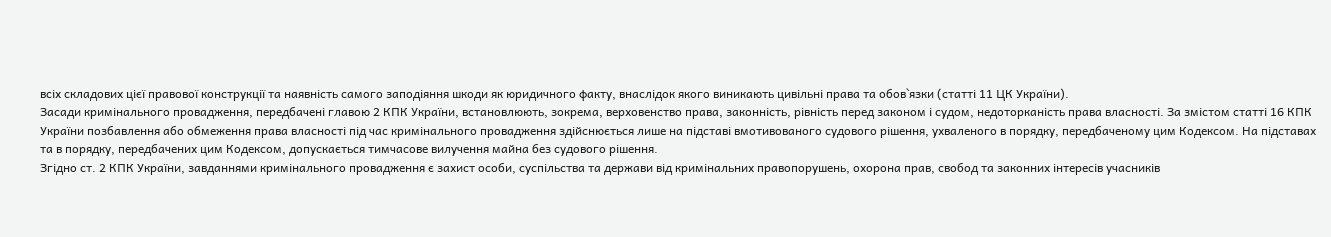всіх складових цієї правової конструкції та наявність самого заподіяння шкоди як юридичного факту, внаслідок якого виникають цивільні права та обов`язки (статті 11 ЦК України).
Засади кримінального провадження, передбачені главою 2 КПК України, встановлюють, зокрема, верховенство права, законність, рівність перед законом і судом, недоторканість права власності. За змістом статті 16 КПК України позбавлення або обмеження права власності під час кримінального провадження здійснюється лише на підставі вмотивованого судового рішення, ухваленого в порядку, передбаченому цим Кодексом. На підставах та в порядку, передбачених цим Кодексом, допускається тимчасове вилучення майна без судового рішення.
Згідно ст. 2 КПК України, завданнями кримінального провадження є захист особи, суспільства та держави від кримінальних правопорушень, охорона прав, свобод та законних інтересів учасників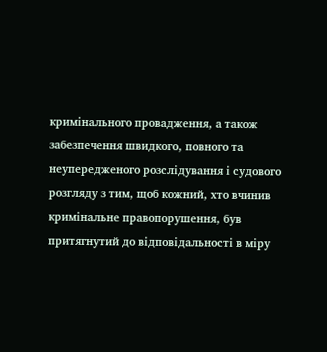кримінального провадження, а також забезпечення швидкого, повного та неупередженого розслідування і судового розгляду з тим, щоб кожний, хто вчинив кримінальне правопорушення, був притягнутий до відповідальності в міру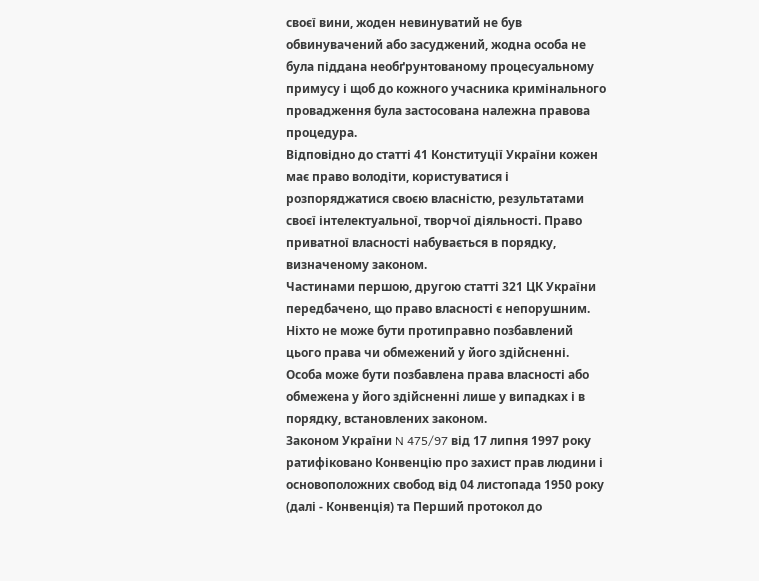своєї вини, жоден невинуватий не був обвинувачений або засуджений, жодна особа не була піддана необґрунтованому процесуальному примусу і щоб до кожного учасника кримінального провадження була застосована належна правова процедура.
Відповідно до статті 41 Конституції України кожен має право володіти, користуватися і розпоряджатися своєю власністю, результатами своєї інтелектуальної, творчої діяльності. Право приватної власності набувається в порядку, визначеному законом.
Частинами першою, другою статті 321 ЦК України передбачено, що право власності є непорушним. Ніхто не може бути протиправно позбавлений цього права чи обмежений у його здійсненні.
Особа може бути позбавлена права власності або обмежена у його здійсненні лише у випадках і в порядку, встановлених законом.
Законом України N 475/97 від 17 липня 1997 року ратифіковано Конвенцію про захист прав людини і основоположних свобод від 04 листопада 1950 року (далі - Конвенція) та Перший протокол до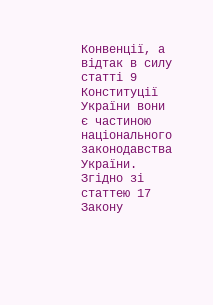Конвенції, а відтак в силу статті 9 Конституції України вони є частиною національного законодавства України.
Згідно зі статтею 17 Закону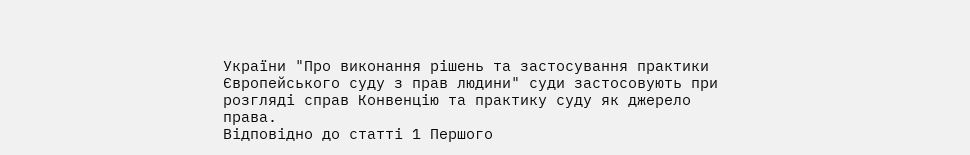України "Про виконання рішень та застосування практики Європейського суду з прав людини" суди застосовують при розгляді справ Конвенцію та практику суду як джерело права.
Відповідно до статті 1 Першого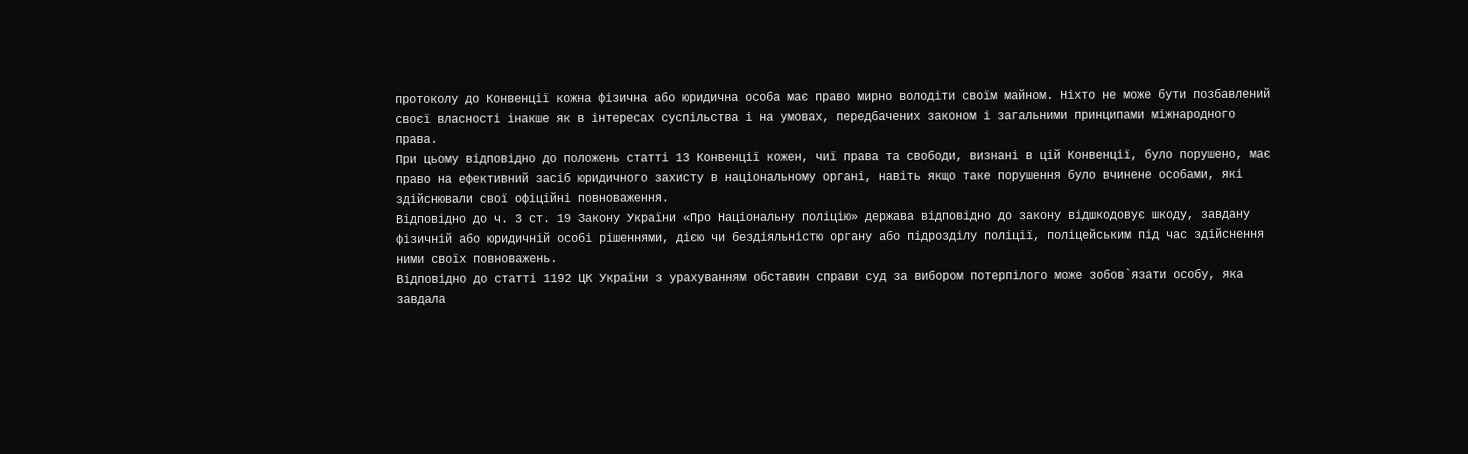протоколу до Конвенції кожна фізична або юридична особа має право мирно володіти своїм майном. Ніхто не може бути позбавлений своєї власності інакше як в інтересах суспільства і на умовах, передбачених законом і загальними принципами міжнародного права.
При цьому відповідно до положень статті 13 Конвенції кожен, чиї права та свободи, визнані в цій Конвенції, було порушено, має право на ефективний засіб юридичного захисту в національному органі, навіть якщо таке порушення було вчинене особами, які здійснювали свої офіційні повноваження.
Відповідно до ч. 3 ст. 19 Закону України «Про Національну поліцію» держава відповідно до закону відшкодовує шкоду, завдану фізичній або юридичній особі рішеннями, дією чи бездіяльністю органу або підрозділу поліції, поліцейським під час здійснення ними своїх повноважень.
Відповідно до статті 1192 ЦК України з урахуванням обставин справи суд за вибором потерпілого може зобов`язати особу, яка завдала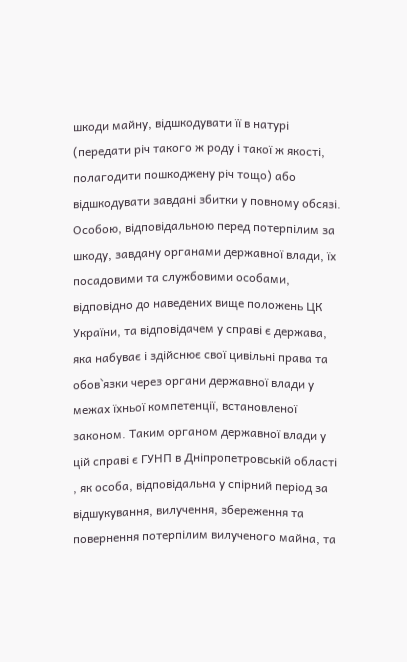шкоди майну, відшкодувати її в натурі (передати річ такого ж роду і такої ж якості, полагодити пошкоджену річ тощо) або відшкодувати завдані збитки у повному обсязі.
Особою, відповідальною перед потерпілим за шкоду, завдану органами державної влади, їх посадовими та службовими особами, відповідно до наведених вище положень ЦК України, та відповідачем у справі є держава, яка набуває і здійснює свої цивільні права та обов`язки через органи державної влади у межах їхньої компетенції, встановленої законом. Таким органом державної влади у цій справі є ГУНП в Дніпропетровській області , як особа, відповідальна у спірний період за відшукування, вилучення, збереження та повернення потерпілим вилученого майна, та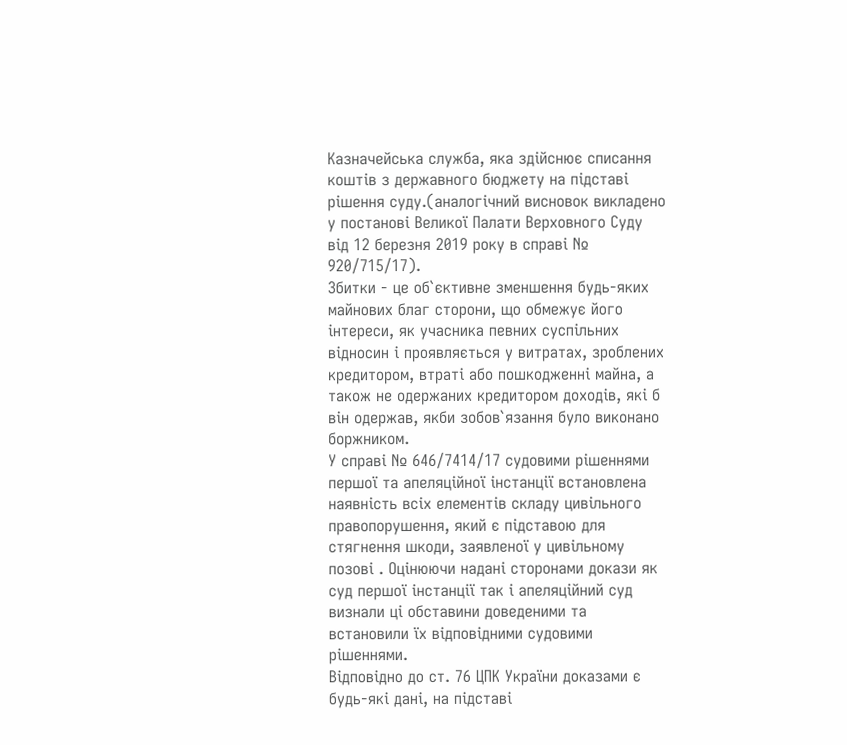Казначейська служба, яка здійснює списання коштів з державного бюджету на підставі рішення суду.(аналогічний висновок викладено у постанові Великої Палати Верховного Суду від 12 березня 2019 року в справі № 920/715/17).
Збитки - це об`єктивне зменшення будь-яких майнових благ сторони, що обмежує його інтереси, як учасника певних суспільних відносин і проявляється у витратах, зроблених кредитором, втраті або пошкодженні майна, а також не одержаних кредитором доходів, які б він одержав, якби зобов`язання було виконано боржником.
У справі № 646/7414/17 судовими рішеннями першої та апеляційної інстанції встановлена наявність всіх елементів складу цивільного правопорушення, який є підставою для стягнення шкоди, заявленої у цивільному позові . Оцінюючи надані сторонами докази як суд першої інстанції так і апеляційний суд визнали ці обставини доведеними та встановили їх відповідними судовими рішеннями.
Відповідно до ст. 76 ЦПК України доказами є будь-які дані, на підставі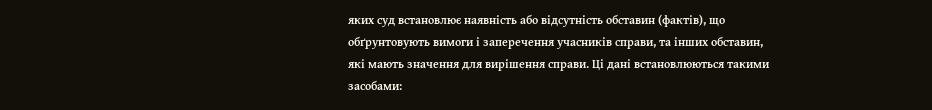яких суд встановлює наявність або відсутність обставин (фактів), що обґрунтовують вимоги і заперечення учасників справи, та інших обставин, які мають значення для вирішення справи. Ці дані встановлюються такими засобами: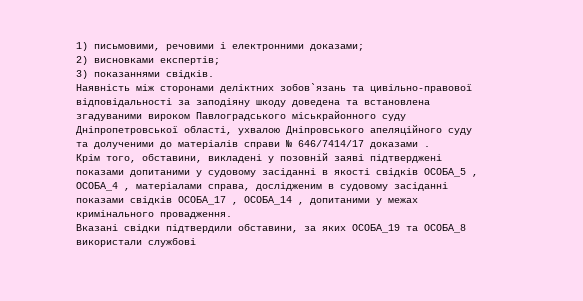1) письмовими, речовими і електронними доказами;
2) висновками експертів;
3) показаннями свідків.
Наявність між сторонами деліктних зобов`язань та цивільно-правової відповідальності за заподіяну шкоду доведена та встановлена згадуваними вироком Павлоградського міськрайонного суду Дніпропетровської області, ухвалою Дніпровського апеляційного суду та долученими до матеріалів справи № 646/7414/17 доказами .
Крім того, обставини, викладені у позовній заяві підтверджені показами допитаними у судовому засіданні в якості свідків ОСОБА_5 , ОСОБА_4 , матеріалами справа, дослідженим в судовому засіданні показами свідків ОСОБА_17 , ОСОБА_14 , допитаними у межах кримінального провадження.
Вказані свідки підтвердили обставини, за яких ОСОБА_19 та ОСОБА_8 використали службові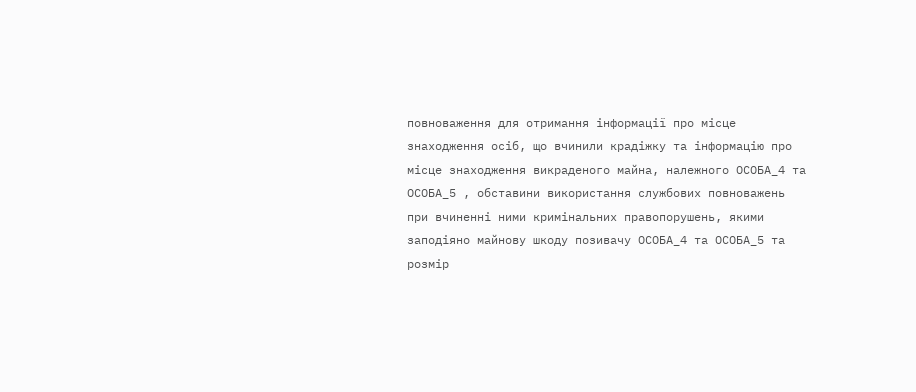повноваження для отримання інформації про місце знаходження осіб, що вчинили крадіжку та інформацію про місце знаходження викраденого майна, належного ОСОБА_4 та ОСОБА_5 , обставини використання службових повноважень при вчиненні ними кримінальних правопорушень, якими заподіяно майнову шкоду позивачу ОСОБА_4 та ОСОБА_5 та розмір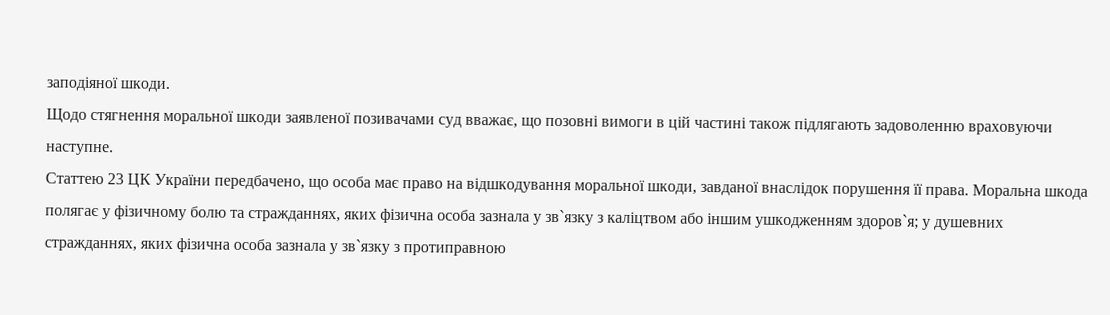заподіяної шкоди.
Щодо стягнення моральної шкоди заявленої позивачами суд вважає, що позовні вимоги в цій частині також підлягають задоволенню враховуючи наступне.
Статтею 23 ЦК України передбачено, що особа має право на відшкодування моральної шкоди, завданої внаслідок порушення її права. Моральна шкода полягає у фізичному болю та стражданнях, яких фізична особа зазнала у зв`язку з каліцтвом або іншим ушкодженням здоров`я; у душевних стражданнях, яких фізична особа зазнала у зв`язку з протиправною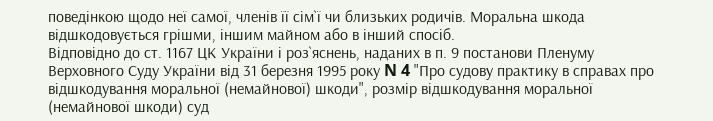поведінкою щодо неї самої, членів її сім`ї чи близьких родичів. Моральна шкода відшкодовується грішми, іншим майном або в інший спосіб.
Відповідно до ст. 1167 ЦК України і роз`яснень, наданих в п. 9 постанови Пленуму Верховного Суду України від 31 березня 1995 року N 4 "Про судову практику в справах про відшкодування моральної (немайнової) шкоди", розмір відшкодування моральної (немайнової шкоди) суд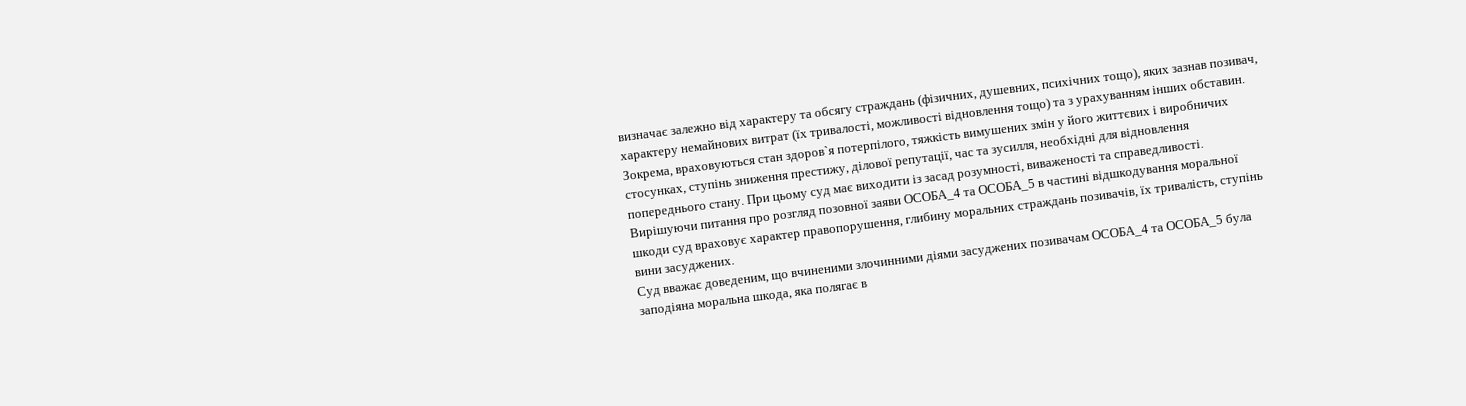визначає залежно від характеру та обсягу страждань (фізичних, душевних, психічних тощо), яких зазнав позивач, характеру немайнових витрат (їх тривалості, можливості відновлення тощо) та з урахуванням інших обставин. Зокрема, враховуються стан здоров`я потерпілого, тяжкість вимушених змін у його життєвих і виробничих стосунках, ступінь зниження престижу, ділової репутації, час та зусилля, необхідні для відновлення попереднього стану. При цьому суд має виходити із засад розумності, виваженості та справедливості.
Вирішуючи питання про розгляд позовної заяви ОСОБА_4 та ОСОБА_5 в частині відшкодування моральної шкоди суд враховує характер правопорушення, глибину моральних страждань позивачів, їх тривалість, ступінь вини засуджених.
Суд вважає доведеним, що вчиненими злочинними діями засуджених позивачам ОСОБА_4 та ОСОБА_5 була заподіяна моральна шкода, яка полягає в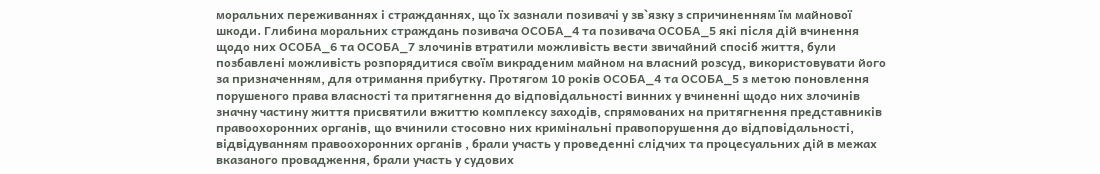моральних переживаннях і стражданнях, що їх зазнали позивачі у зв`язку з спричиненням їм майнової шкоди. Глибина моральних страждань позивача ОСОБА_4 та позивача ОСОБА_5 які після дій вчинення щодо них ОСОБА_6 та ОСОБА_7 злочинів втратили можливість вести звичайний спосіб життя, були позбавлені можливість розпорядитися своїм викраденим майном на власний розсуд, використовувати його за призначенням, для отримання прибутку. Протягом 10 років ОСОБА_4 та ОСОБА_5 з метою поновлення порушеного права власності та притягнення до відповідальності винних у вчиненні щодо них злочинів значну частину життя присвятили вжиттю комплексу заходів, спрямованих на притягнення представників правоохоронних органів, що вчинили стосовно них кримінальні правопорушення до відповідальності, відвідуванням правоохоронних органів , брали участь у проведенні слідчих та процесуальних дій в межах вказаного провадження, брали участь у судових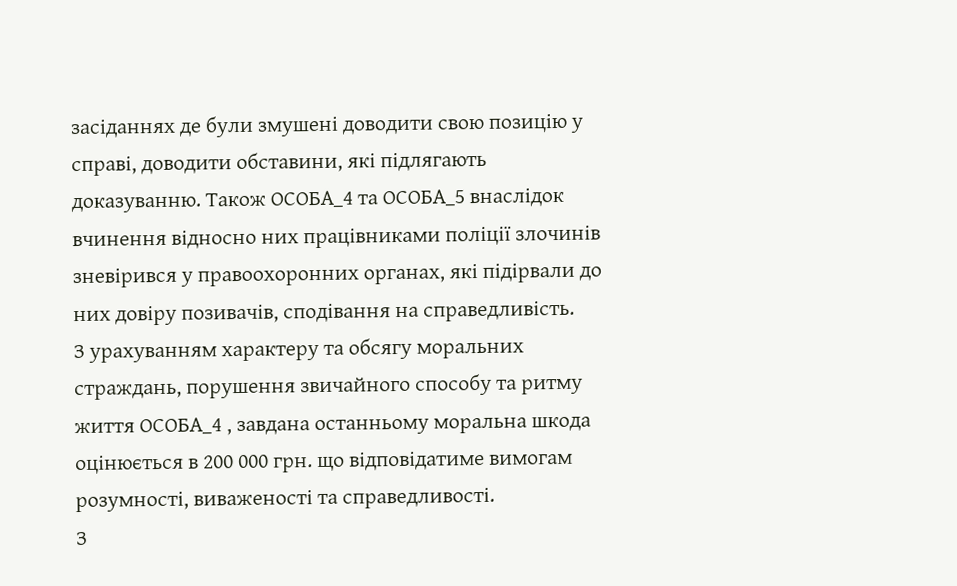засіданнях де були змушені доводити свою позицію у справі, доводити обставини, які підлягають доказуванню. Також ОСОБА_4 та ОСОБА_5 внаслідок вчинення відносно них працівниками поліції злочинів зневірився у правоохоронних органах, які підірвали до них довіру позивачів, сподівання на справедливість.
З урахуванням характеру та обсягу моральних страждань, порушення звичайного способу та ритму життя ОСОБА_4 , завдана останньому моральна шкода оцінюється в 200 000 грн. що відповідатиме вимогам розумності, виваженості та справедливості.
З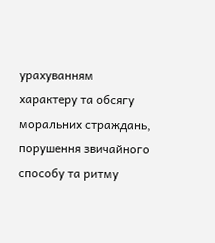урахуванням характеру та обсягу моральних страждань, порушення звичайного способу та ритму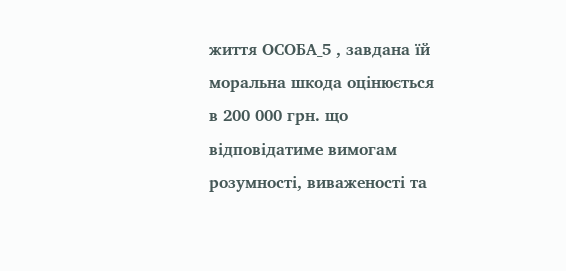життя ОСОБА_5 , завдана їй моральна шкода оцінюється в 200 000 грн. що відповідатиме вимогам розумності, виваженості та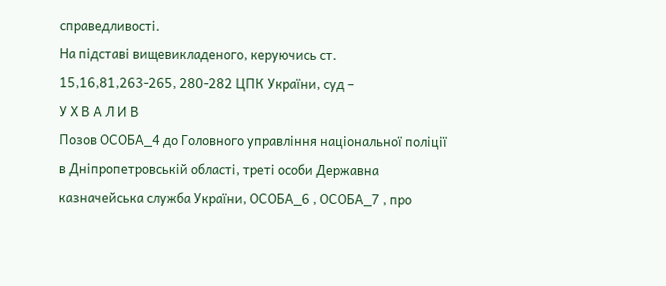справедливості.
На підставі вищевикладеного, керуючись ст. 15,16,81,263-265, 280-282 ЦПК України, суд –
У Х В А Л И В
Позов ОСОБА_4 до Головного управління національної поліції в Дніпропетровській області, треті особи Державна казначейська служба України, ОСОБА_6 , ОСОБА_7 , про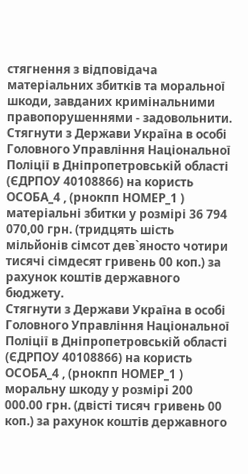стягнення з відповідача матеріальних збитків та моральної шкоди, завданих кримінальними правопорушеннями - задовольнити.
Стягнути з Держави Україна в особі Головного Управління Національної Поліції в Дніпропетровській області (ЄДРПОУ 40108866) на користь ОСОБА_4 , (рнокпп НОМЕР_1 ) матеріальні збитки у розмірі 36 794 070,00 грн. (тридцять шість мільйонів сімсот дев`яносто чотири тисячі сімдесят гривень 00 коп.) за рахунок коштів державного бюджету.
Стягнути з Держави Україна в особі Головного Управління Національної Поліції в Дніпропетровській області (ЄДРПОУ 40108866) на користь ОСОБА_4 , (рнокпп НОМЕР_1 ) моральну шкоду у розмірі 200 000.00 грн. (двісті тисяч гривень 00 коп.) за рахунок коштів державного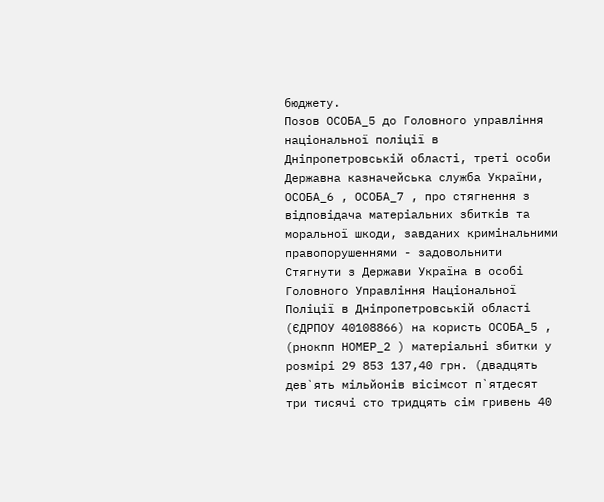бюджету.
Позов ОСОБА_5 до Головного управління національної поліції в Дніпропетровській області, треті особи Державна казначейська служба України, ОСОБА_6 , ОСОБА_7 , про стягнення з відповідача матеріальних збитків та моральної шкоди, завданих кримінальними правопорушеннями - задовольнити
Стягнути з Держави Україна в особі Головного Управління Національної Поліції в Дніпропетровській області (ЄДРПОУ 40108866) на користь ОСОБА_5 , (рнокпп НОМЕР_2 ) матеріальні збитки у розмірі 29 853 137,40 грн. (двадцять дев`ять мільйонів вісімсот п`ятдесят три тисячі сто тридцять сім гривень 40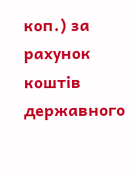коп.) за рахунок коштів державного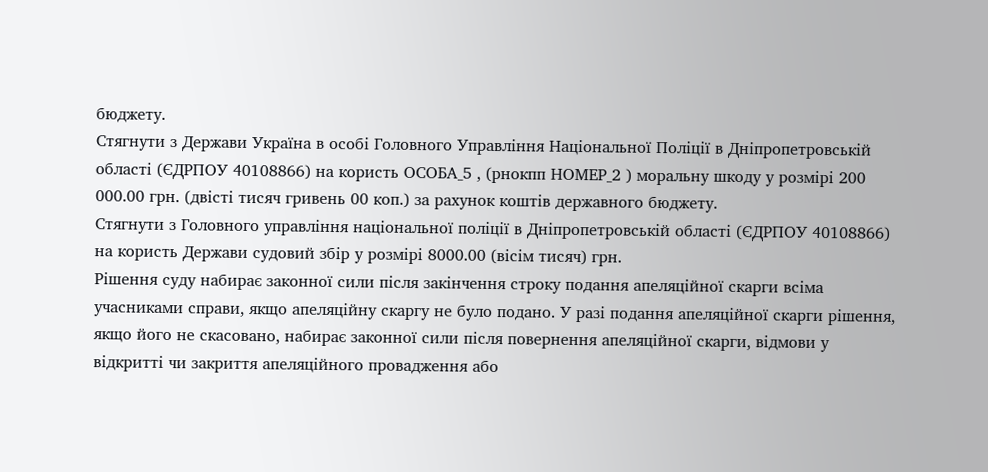бюджету.
Стягнути з Держави Україна в особі Головного Управління Національної Поліції в Дніпропетровській області (ЄДРПОУ 40108866) на користь ОСОБА_5 , (рнокпп НОМЕР_2 ) моральну шкоду у розмірі 200 000.00 грн. (двісті тисяч гривень 00 коп.) за рахунок коштів державного бюджету.
Стягнути з Головного управління національної поліції в Дніпропетровській області (ЄДРПОУ 40108866) на користь Держави судовий збір у розмірі 8000.00 (вісім тисяч) грн.
Рішення суду набирає законної сили після закінчення строку подання апеляційної скарги всіма учасниками справи, якщо апеляційну скаргу не було подано. У разі подання апеляційної скарги рішення, якщо його не скасовано, набирає законної сили після повернення апеляційної скарги, відмови у відкритті чи закриття апеляційного провадження або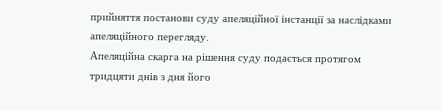прийняття постанови суду апеляційної інстанції за наслідками апеляційного перегляду.
Апеляційна скарга на рішення суду подається протягом тридцяти днів з дня його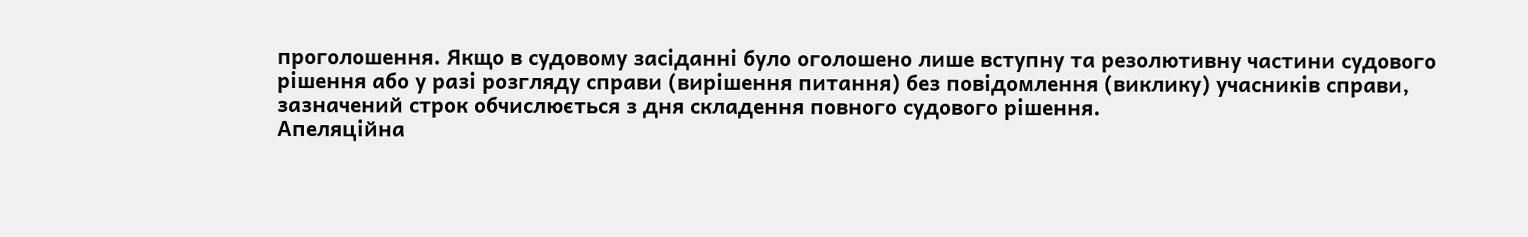проголошення. Якщо в судовому засіданні було оголошено лише вступну та резолютивну частини судового рішення або у разі розгляду справи (вирішення питання) без повідомлення (виклику) учасників справи, зазначений строк обчислюється з дня складення повного судового рішення.
Апеляційна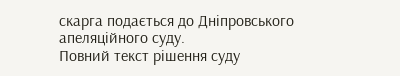скарга подається до Дніпровського апеляційного суду.
Повний текст рішення суду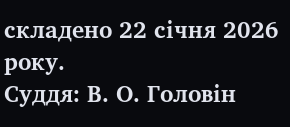складено 22 січня 2026 року.
Суддя: В. О. Головін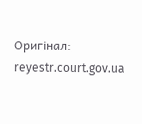Оригінал: reyestr.court.gov.ua